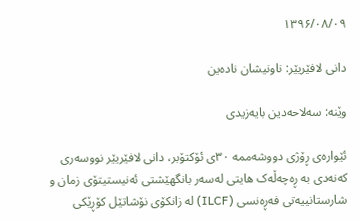۱۳۹۶/۰۸/۰۹

دانی لافێریێر: ناونیشان نادەین

وێنە: سەلاحەدین بایەزیدی

ئێوارەی ڕۆژی دووشەممە ٣٠ی ئۆکتۆبر، دانی لافێریێر نووسەری کەنەدی بە ڕەچەڵەک هایتی لەسەر بانگهێشتی ئەنیستیتۆی زمان و شارستانییەتی فەڕەنسی (ILCF) لە زانکۆی نۆشاتێل کۆڕێکی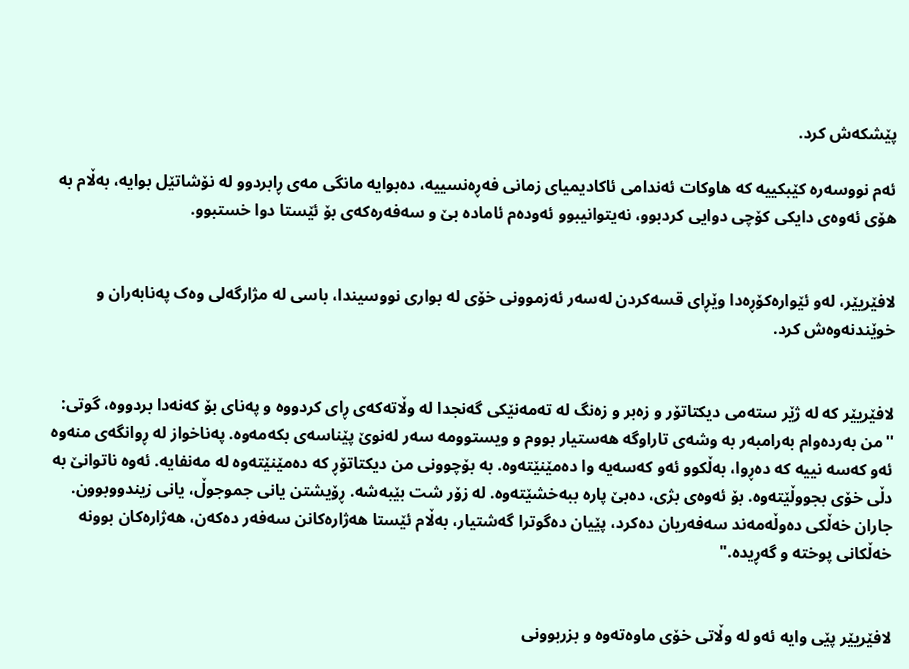پێشکەش کرد.

ئەم نووسەرە کێبکییە کە هاوکات ئەندامی ئاکادیمیای زمانی فەڕەنسییە، دەبوایە مانگی مەی ڕابردوو لە نۆشاتێل بوایە، بەڵام بە هۆی ئەوەی دایکی کۆچی دوایی کردبوو، نەیتوانیبوو ئەودەم ئامادە بێ و سەفەرەکەی بۆ ئێستا دوا خستبوو.


لافێریێر، لەو ئێوارەکۆڕەدا وێڕای قسەکردن لەسەر ئەزموونی خۆی لە بواری نووسیندا، باسی لە مژارگەلی وەک پەنابەران و خوێندنەوەش کرد.


لافێریێر کە لە ژێر ستەمی دیکتاتۆر و زەبر و زەنگ لە تەمەنێکی گەنجدا لە وڵاتەکەی ڕای کردووە و پەنای بۆ کەنەدا بردووە، گوتی: ''من بەردەوام بەرامبەر بە وشەی تاراوگە هەستیار بووم و ویستوومە سەر لەنوێ پێناسەی بکەمەوە. پەناخواز لە ڕوانگەی منەوە ئەو کەسە نییە کە دەڕوا، بەڵکوو ئەو کەسەیە وا دەمێنێتەوە. بە بۆچوونی من دیکتاتۆڕ کە دەمێنێتەوە لە مەنفایە. ئەوە ناتوانێ بە دڵی خۆی بجووڵێتەوە. بۆ ئەوەی بژی، دەبێ پارە ببەخشێتەوە. لە زۆر شت بێبەشە. ڕۆیشتن یانی جموجوڵ، یانی زیندووبوون. جاران خەڵکی دەوڵەمەند سەفەریان دەکرد، پێیان دەگوترا گەشتیار، بەڵام ئێستا هەژارەکانن سەفەر دەکەن، هەژارەکان بوونە خەڵکانی پوختە و گەڕیدە."


لافێریێر پێی وایە ئەو لە وڵاتی خۆی ماوەتەوە و بزربوونی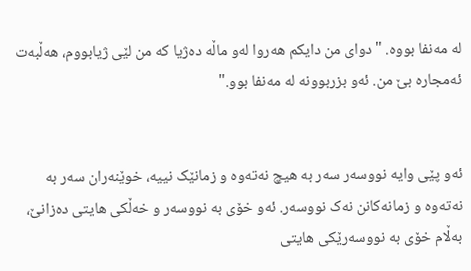لە مەنفا بووە. "دوای من دایکم هەروا لەو ماڵە دەژیا کە من لێی ژیابووم، هەڵبەت ئەمجارە بێ من. ئەو بزربوونە لە مەنفا بوو."


ئەو پێی وایە نووسەر سەر بە هیچ نەتەوە و زمانێک نییە، خوێنەران سەر بە نەتەوە و زمانەکانن نەک نووسەر. ئەو خۆی بە نووسەر و خەڵکی هایتی دەزانێ، بەڵام خۆی بە نووسەرێکی هایتی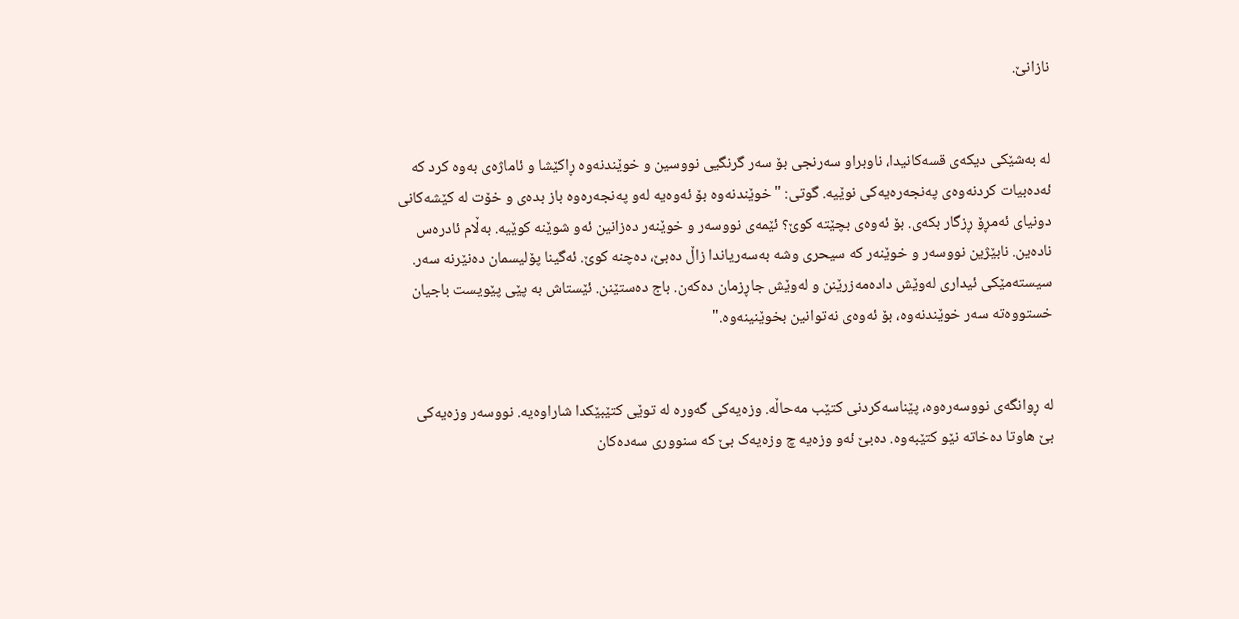نازانێ.


لە بەشێکی دیکەی قسەکانیدا، ناوبراو سەرنجی بۆ سەر گرنگیی نووسین و خوێندنەوە ڕاکێشا و ئاماژەی بەوە کرد کە ئەدەبیات کردنەوەی پەنجەرەیەکی نوێیە. گوتی: "خوێندنەوە بۆ ئەوەیە لەو پەنجەرەوە باز بدەی و خۆت لە کێشەکانی دونیای ئەمڕۆ ڕزگار بکەی. بۆ ئەوەی بچێتە کوێ؟ ئێمەی نووسەر و خوێنەر دەزانین ئەو شوێنە کوێیە. بەڵام ئادرەس نادەین. نابێژین نووسەر و خوێنەر کە سیحری وشە بەسەریاندا زاڵ دەبێ، دەچنە کوێ. ئەگینا پۆلیسمان دەنێرنە سەر. سیستەمێکی ئیداری لەوێش دادەمەزرێنن و لەوێش جاڕزمان دەکەن. باج دەستێنن. ئێستاش بە پێی پێویست باجیان خستووەتە سەر خوێندنەوە، بۆ ئەوەی نەتوانین بخوێنینەوە."


لە ڕوانگەی نووسەرەوە، پێناسەکردنی کتێب مەحاڵە. وزەیەکی گەورە لە توێی کتێبێکدا شاراوەیە. نووسەر وزەیەکی بێ هاوتا دەخاتە نێو کتێبەوە. دەبێ ئەو وزەیە چ وزەیەک بێ کە سنووری سەدەکان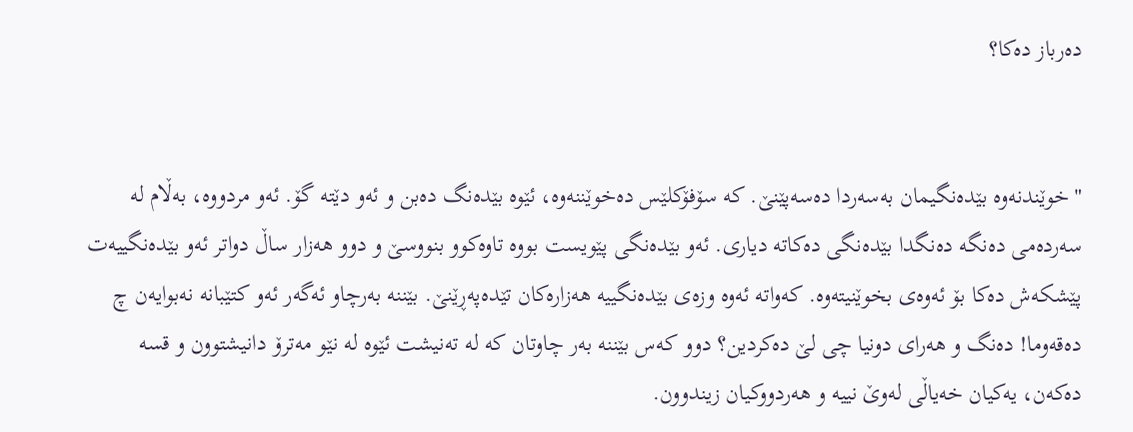دەرباز دەکا؟


"خوێندنەوە بێدەنگیمان بەسەردا دەسەپێنێ. کە سۆفۆکلێس دەخوێننەوە، ئێوە بێدەنگ دەبن و ئەو دێتە گۆ. ئەو مردووە، بەڵام لە سەردەمی دەنگە دەنگدا بێدەنگی دەکاتە دیاری. ئەو بێدەنگی پێویست بووە تاوەکوو بنووسێ و دوو هەزار ساڵ دواتر ئەو بێدەنگییەت پێشکەش دەکا بۆ ئەوەی بخوێنیتەوە. کەواتە ئەوە وزەی بێدەنگییە هەزارەکان تێدەپەڕێنێ. بێننە بەرچاو ئەگەر ئەو کتێبانە نەبوایەن چ دەقەوما! دەنگ و هەرای دونیا چی لێ دەکردین؟ دوو کەس بێننە بەر چاوتان کە لە تەنیشت ئێوە لە نێو مەترۆ دانیشتوون و قسە دەکەن، یەکیان خەیاڵی لەوێ نییە و هەردووکیان زیندوون.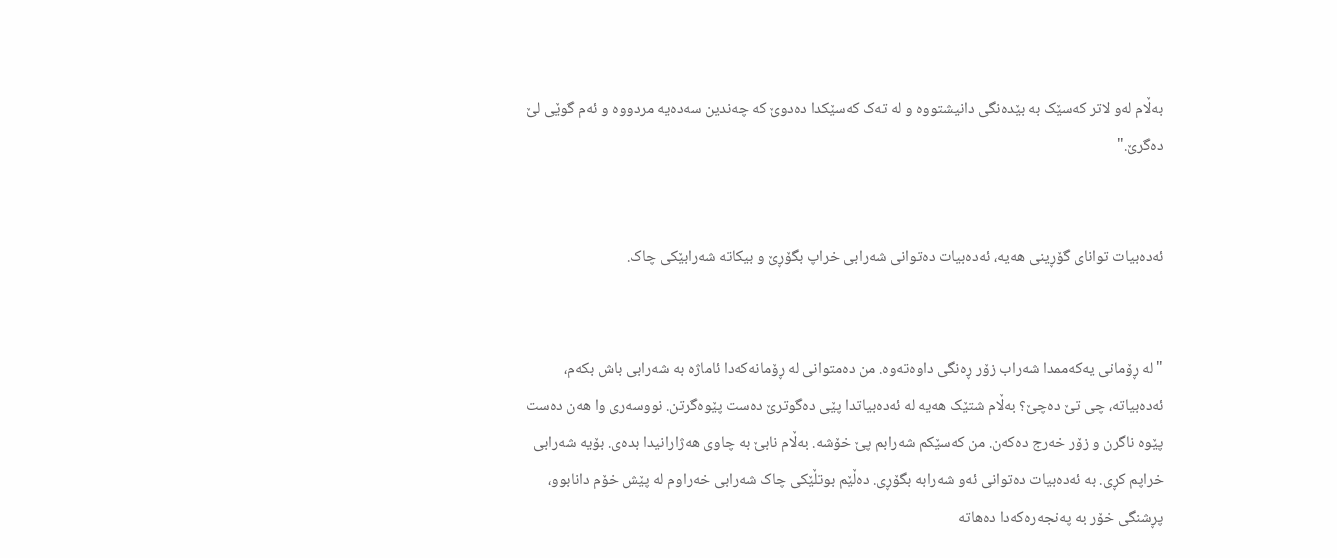بەڵام لەو لاتر کەسێک بە بێدەنگی دانیشتووە و لە تەک کەسێکدا دەدوێ کە چەندین سەدەیە مردووە و ئەم گوێی لێ دەگرێ."


ئەدەبیات توانای گۆڕینی هەیە، ئەدەبیات دەتوانی شەرابی خراپ بگۆڕێ و بیکاتە شەرابێکی چاک.


"لە ڕۆمانی یەکەممدا شەراب زۆر ڕەنگی داوەتەوە. من دەمتوانی لە ڕۆمانەکەدا ئاماژە بە شەرابی باش بکەم، ئەدەبیاتە، چی تێ دەچێ؟ بەڵام شتێک هەیە لە ئەدەبیاتدا پێی دەگوترێ دەست پێوەگرتن. نووسەری وا هەن دەست پێوە ناگرن و زۆر خەرج دەکەن. من کەسێکم شەرابم پێ خۆشە. بەڵام نابێ بە چاوی هەژارانیدا بدەی. بۆیە شەرابی خراپم کڕی. بە ئەدەبیات دەتوانی ئەو شەرابە بگۆڕی. دەڵێم بوتڵێکی چاک شەرابی خەراوم لە پێش خۆم دانابوو، پڕشنگی خۆر بە پەنجەرەکەدا دەهاتە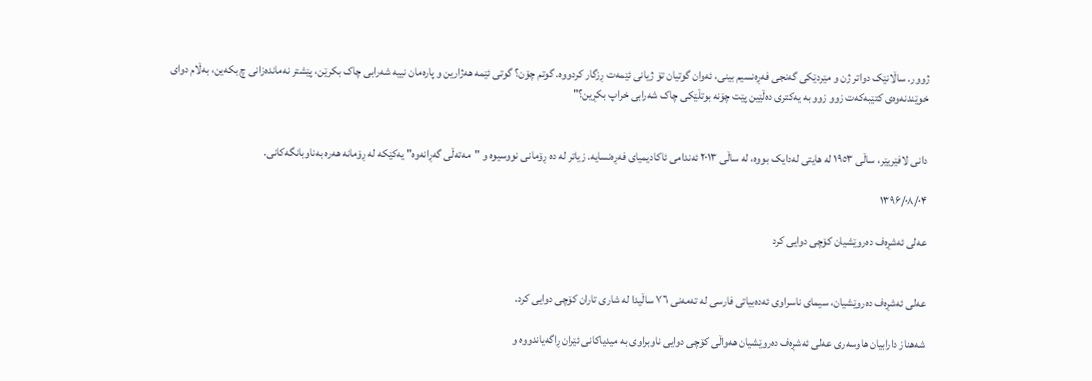ژوور. ساڵانێک دواتر ژن و مێردێکی گەنجی فەڕەنسیم بینی، ئەوان گوتیان تۆ ژیانی ئێمەت ڕزگار کردووە. گوتم چۆن؟ گوتی ئێمە هەژارین و پارەمان نییە شەرابی چاک بکرێن، پێشتر نەماندەزانی چ بکەین، بەڵام دوای خوێندنەوەی کتێبەکەت زوو زوو بە یەکتری دەڵێین پێت چۆنە بوتڵێکی چاک شەرابی خراپ بکڕین؟"


دانی لافێریێر، ساڵی ١٩٥٣ لە هایتی لەدایک بووە، لە ساڵی ٢٠١٣ ئەندامی ئاکادیمیای فەڕەنسایە. زیاتر لە دە ڕۆمانی نووسیوە و "مەتەڵی گەڕانەوە" یەکێکە لە ڕۆمانە هەرە بەناوبانگەکانی.

۱۳۹۶/۰۸/۰۴

عەلی ئەشڕەف دەروێشیان کۆچی دوایی کرد


عەلی ئەشڕەف دەروێشیان، سیمای ناسراوی ئەدەبیاتی فارسی لە تەمەنی ٧٦ ساڵیدا لە شاری تاران کۆچی دوایی کرد.

شەهناز دارابیان هاوسەری عەلی ئەشڕەف دەروێشیان هەواڵی کۆچی دوایی ناوبراوی بە میدیاکانی ئێران ڕاگەیاندووە و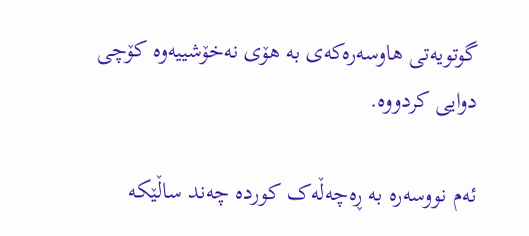گوتویەتی هاوسەرەکەی بە هۆی نەخۆشییەوە کۆچی دوایی کردووە.

ئەم نووسەرە بە ڕەچەڵەک کوردە چەند ساڵێکە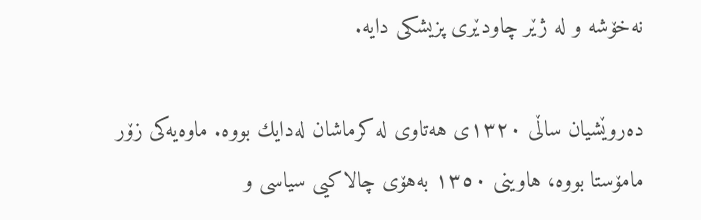نەخۆشە و لە ژێر چاودێری پزیشکی دایە.

دەروێشیان ساڵی ١٣٢٠ی هه‌تاوی له‌ كرماشان له‌دایك بووه‌. ماوه‌یه‌كی زۆر مامۆستا بووه‌، هاوینی ١٣٥٠ به‌هۆی چالاكیی سیاسی و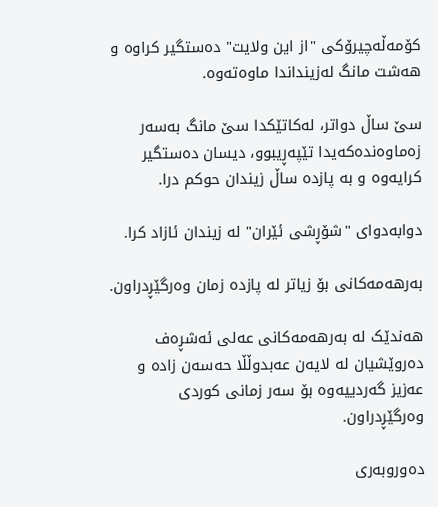كۆمه‌ڵه‌چیرۆكی "از این ولایت" ده‌ستگیر كراوە و هه‌شت مانگ له‌زینداندا ماوه‌ته‌وه‌.

سێ ساڵ دواتر، له‌كاتێكدا سێ مانگ به‌سه‌ر زه‌ماوه‌نده‌كه‌یدا تێپه‌ڕیبوو، دیسان ده‌ستگیر كرایەوە و به‌ پازده‌ ساڵ زیندان حوكم درا.

دوابه‌دوای "شۆڕشی ئێران" له‌ زیندان ئازاد كرا.

به‌رهه‌مه‌كانی بۆ زیاتر لە پازده‌ زمان وه‌رگێڕدراون.

هەندێک لە بەرهەمەکانی عەلی ئەشڕەف دەروێشیان لە لایەن عەبدوڵڵا حەسەن زادە و عەزیز گەردییەوە بۆ سەر زمانی کوردی وەرگێڕدراون.

دەوروبەری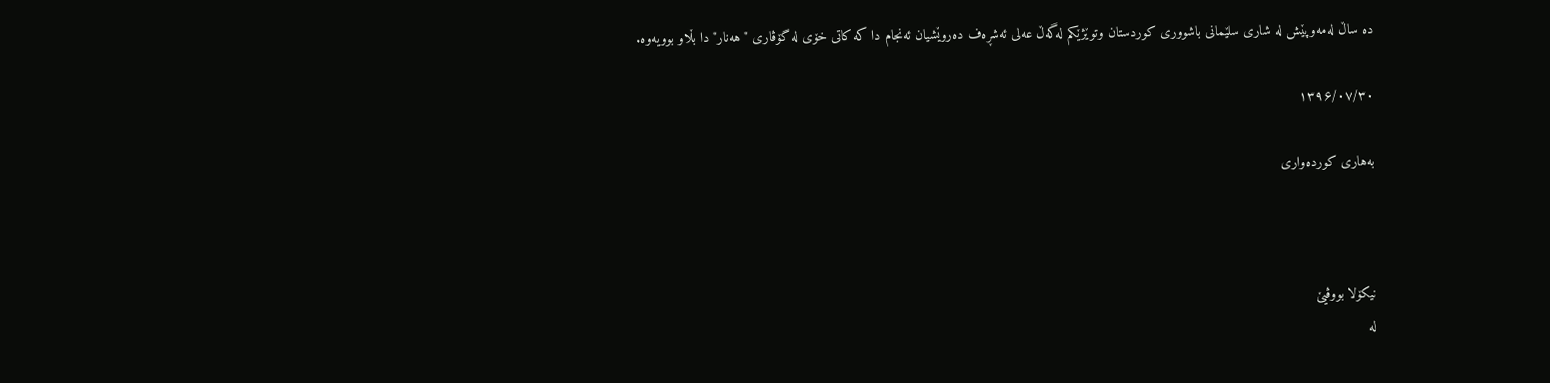دە ساڵ لەمەوپێش لە شاری سلێمانی باشووری کوردستان وتوێژێکم لەگەڵ عەلی ئەشڕەف دەروێشیان ئەنجام دا کە کاتی خۆی لە گۆڤاری "هەنار"دا بڵاو بوویەوە.

۱۳۹۶/۰۷/۳۰

بەهاری کوردەواری



نیکۆلا بووڤیێ
لە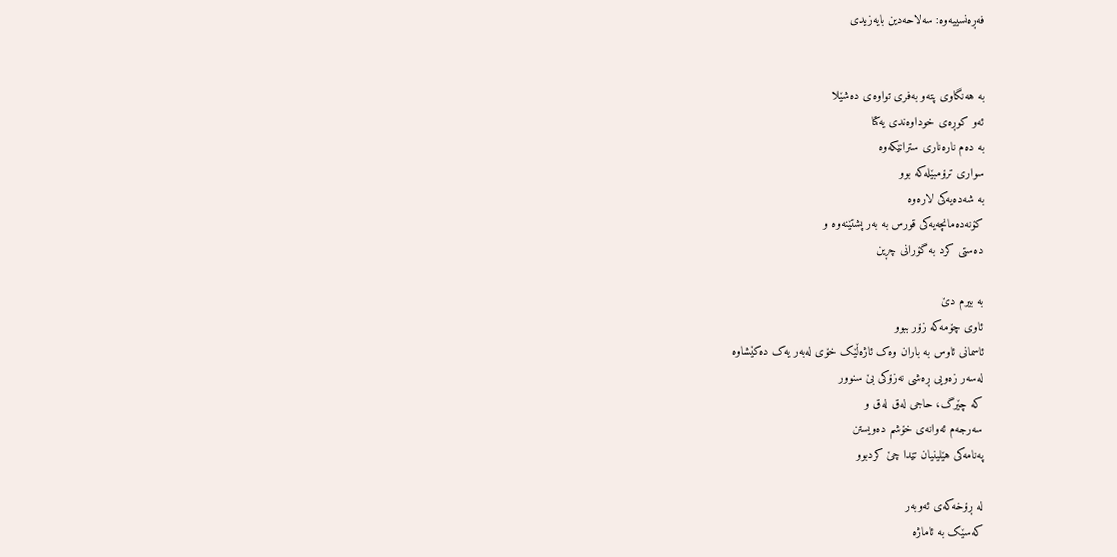فەڕەنسییەوە: سەلاحەدین بایەزیدی


بە هەنگاوی پتەو بەفری تواوەی دەشێلا
ئەو کوڕەی خوداوەندی یەکتا
بە دەم نارەناری سترانێکەوە
سواری ترۆمبێلەکە بوو
بە شەدەیەکی لارەوە
کۆنەدەمانچەیەکی قورس بە بەر پشتێنەوە و
دەستی کرد بە گۆرانی چڕین

بە بیرم دێ
ئاوی چۆمەکە زۆر ببوو
ئاسمانی ئاوس بە باران وەک ئاژەڵێک خۆی لەبەر یەک دەکێشاوە
لەسەر زەویی ڕەشی نەزۆکی بێ سنوور
کە چێرگ، حاجی لەق لەق و
سەرجەم ئەوانەی خۆشم دەویستن
پەنامەکی هێلینیان تێدا چێ کردبوو

لە ڕۆخەکەی ئەوبەر
کەسێک بە ئاماژە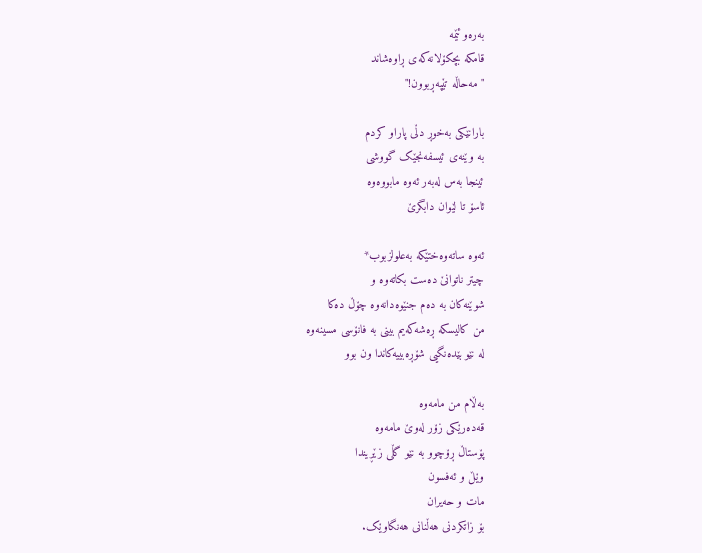بەرەو ئێمە
قامکە بچکۆلانەکەی ڕاوەشاند
"مەحاڵە تێپەڕبوون!"

بارانێکی بەخوڕ دڵی پاراو کردم
بە وێنەی ئیسفەنجێک گووشی
ئینجا بەس لەبەر ئەوە مابووەوە
ئاسۆ تا لێوان دابگرێ

ئەوە ساتەوەختێکە بەعلولزبوب*
چیتر ناتوانێ دەست بکاتەوە و
شوێنەکان بە دەم جنێوەدانەوە چۆڵ دەکا
من کالیسکە ڕەشەکەیم بینی بە فانۆسی مسینەوە
لە نێو بێدەنگیی شۆڕەبییەکاندا ون بوو

بەڵام من مامەوە
قەدەرێکی زۆر لەوێ مامەوە
پۆستاڵ ڕۆچوو بە نێو گڵی زێڕیندا
وێڵ و ئەفسون
مات و حەیران
بۆ زاتکردنی هەڵنانی هەنگاوێک.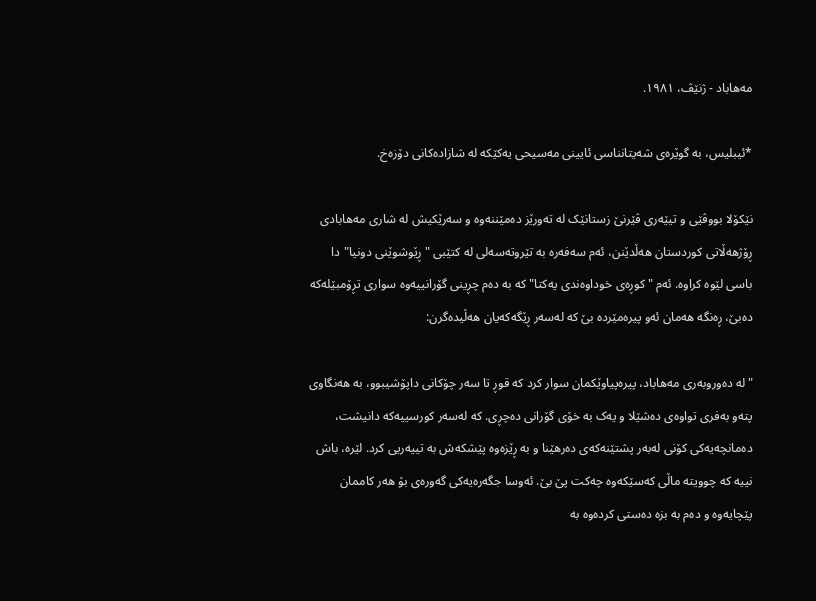مەهاباد - ژنێڤ، ١٩٨١.

*ئیبلیس، بە گوێرەی شەیتانناسی ئایینی مەسیحی یەکێکە لە شازادەکانی دۆزەخ.

نێکۆلا بووڤێی و تیێەری ڤێرنێ زستانێک لە تەورێز دەمێننەوە و سەرێکیش لە شاری مەهابادی ڕۆژهەڵاتی کوردستان هەڵدێنن، ئەم سەفەرە بە تێروتەسەلی لە کتێبی "ڕێوشوێنی دونیا"دا باسی لێوە کراوە. ئەم "کوڕەی خوداوەندی یەکتا" کە بە دەم چڕینی گۆرانییەوە سواری تڕۆمبێلەکە دەبێ، ڕەنگە هەمان ئەو پیرەمێردە بێ کە لەسەر ڕێگەکەیان هەڵیدەگرن:

"لە دەوروبەری مەهاباد، پیرەپیاوێکمان سوار کرد کە قوڕ تا سەر چۆکانی داپۆشیبوو، بە هەنگاوی پتەو بەفری تواوەی دەشێلا و یەک بە خۆی گۆرانی دەچڕی. کە لەسەر کورسییەکە دانیشت، دەمانچەیەکی کۆنی لەبەر پشتێنەکەی دەرهێنا و بە ڕێزەوە پێشکەش بە تییەریی کرد. لێرە، باش نییە کە چوویتە ماڵی کەسێکەوە چەکت پێ بێ. ئەوسا جگەرەیەکی گەورەی بۆ هەر کاممان پێچایەوە و دەم بە بزە دەستی کردەوە بە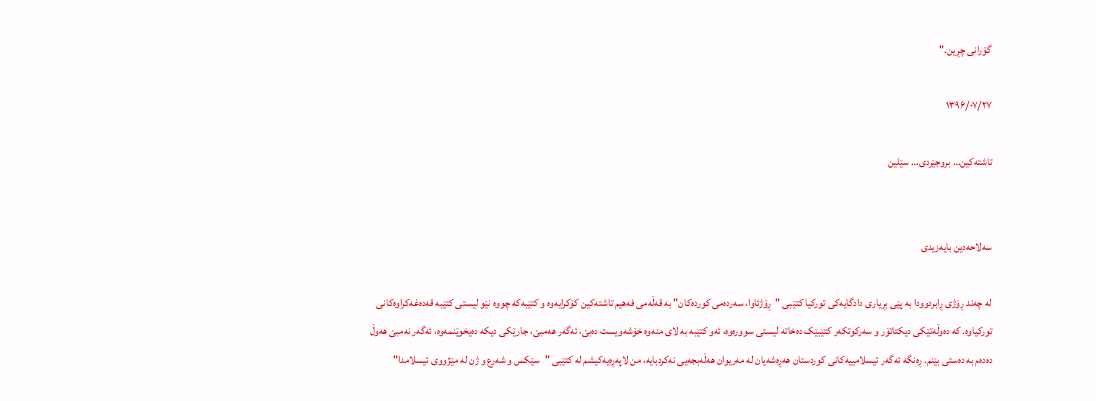گۆرانی چڕین."

۱۳۹۶/۰۷/۲۷

تاشتەکین… بروجێردی… سێلین


سەلاحەدین بایەزیدی

لە چەند ڕۆژی ڕابردوودا بە پێی بڕیاری دادگایەکی تورکیا کتێبی "ڕۆژئاوا، سەردەمی کوردەکان" بە قەڵەمی فەهیم تاشتەکین کۆکرایەوە و کتێبەکە چووە نێو لیستی کتێبە قەدەغەکراوەکانی تورکیاوە. کە دەوڵەتێکی دیکتاتۆر و سەرکوتکەر کتێبێک دەخاتە لیستی سوورەوە، ئەو کتێبە بە لای منەوە خۆشەویست دەبێ، ئەگەر هەمبێ، جارێکی دیکە دەیخوێنمەوە، ئەگەر نەمبێ هەوڵ دەدەم بە دەستی بێنم. ڕەنگە ئەگەر ئیسلامییەکانی کوردستان هەڕەشەیان لە مەریوان هەڵەبجەیی نەکردبایە، من لاپەڕەیەکیشم لە کتێبی "سێکس و شەرع و ژن لە مێژووی ئیسلامدا"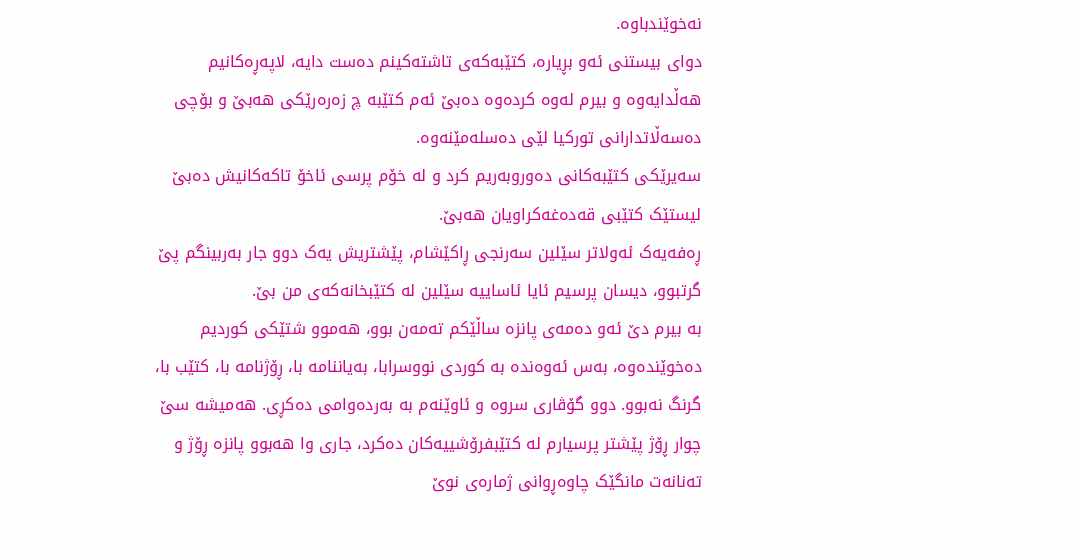نەخوێندباوە.
دوای بیستنی ئەو بڕیارە، کتێبەکەی تاشتەکینم دەست دایە، لاپەڕەکانیم هەڵدایەوە و بیرم لەوە کردەوە دەبێ ئەم کتێبە چ زەرەرێکی هەبێ و بۆچی دەسەڵاتدارانی تورکیا لێی دەسلەمێنەوە.
سەیرێکی کتێبەکانی دەوروبەریم کرد و لە خۆم پرسی ئاخۆ تاکەکانیش دەبێ لیستێک کتێبی قەدەغەکراویان هەبێ.
ڕەفەیەک ئەولاتر سێلین سەرنجی ڕاکێشام، پێشتریش یەک دوو جار بەربینگم پێ گرتبوو، دیسان پرسیم ئایا ئاساییە سێلین لە کتێبخانەکەی من بێ.
بە بیرم دێ ئەو دەمەی پانزە ساڵێکم تەمەن بوو، هەموو شتێکی کوردیم دەخوێندەوە، بەس ئەوەندە بە کوردی نووسرابا، بەیاننامە با، ڕۆژنامە با، کتێب با، گرنگ نەبوو. دوو گۆڤاری سروە و ئاوێنەم بە بەردەوامی دەکڕی. هەمیشە سێ چوار ڕۆژ پێشتر پرسیارم لە کتێبفرۆشییەکان دەکرد، جاری وا هەبوو پانزە ڕۆژ و تەنانەت مانگێک چاوەڕوانی ژمارەی نوێ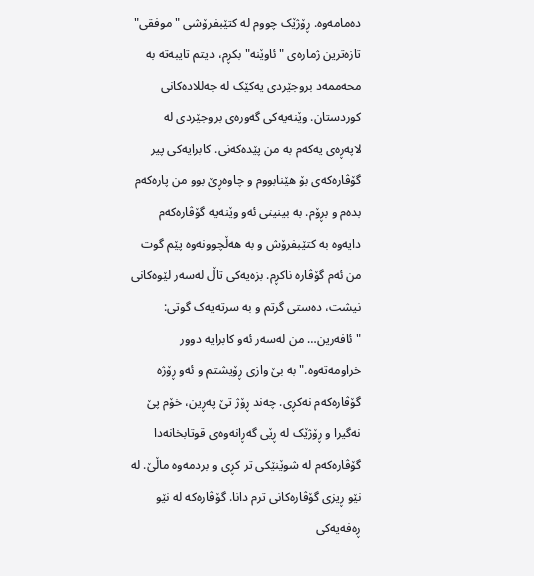دەمامەوە. ڕۆژێک چووم لە کتێبفرۆشی "موفقی" تازەترین ژمارەی "ئاوێنە" بکڕم، دیتم تایبەتە بە محەممەد بروجێردی یەکێک لە جەللادەکانی کوردستان. وێنەیەکی گەورەی بروجێردی لە لاپەڕەی یەکەم بە من پێدەکەنی. کابرایەکی پیر گۆڤارەکەی بۆ هێنابووم و چاوەڕێ بوو من پارەکەم بدەم و بڕۆم. بە بینینی ئەو وێنەیە گۆڤارەکەم دایەوە بە کتێبفرۆش و بە هەڵچوونەوە پێم گوت من ئەم گۆڤارە ناکڕم. بزەیەکی تاڵ لەسەر لێوەکانی نیشت، دەستی گرتم و بە سرتەیەک گوتی: "ئافەرین… من لەسەر ئەو کابرایە دوور خراومەتەوە." بە بێ وازی ڕۆیشتم و ئەو ڕۆژە گۆڤارەکەم نەکڕی. چەند ڕۆژ تێ پەڕین، خۆم پێ نەگیرا و ڕۆژێک لە ڕێی گەڕانەوەی قوتابخانەدا گۆڤارەکەم لە شوێنێکی تر کڕی و بردمەوە ماڵێ. لە نێو ڕیزی گۆڤارەکانی ترم دانا. گۆڤارەکە لە نێو ڕەفەیەکی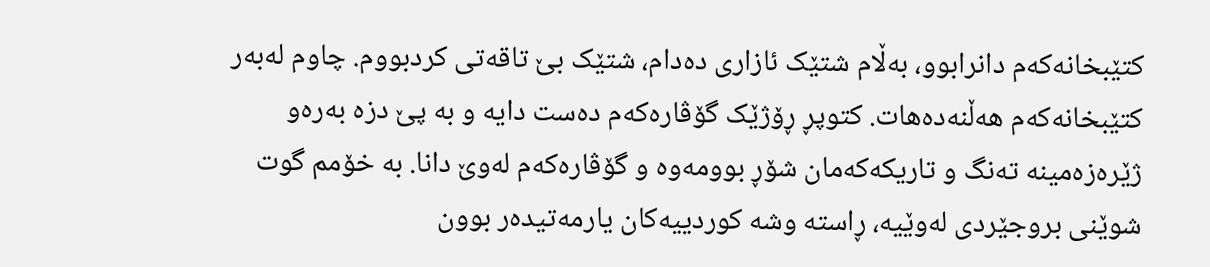کتێبخانەکەم دانرابوو، بەڵام شتێک ئازاری دەدام، شتێک بێ تاقەتی کردبووم. چاوم لەبەر کتێبخانەکەم هەڵنەدەهات. کتوپڕ ڕۆژێک گۆڤارەکەم دەست دایە و بە پێ دزە بەرەو ژێرەزەمینە تەنگ و تاریکەکەمان شۆڕ بوومەوە و گۆڤارەکەم لەوێ دانا. بە خۆمم گوت شوێنی بروجێردی لەوێیە، ڕاستە وشە کوردییەکان یارمەتیدەر بوون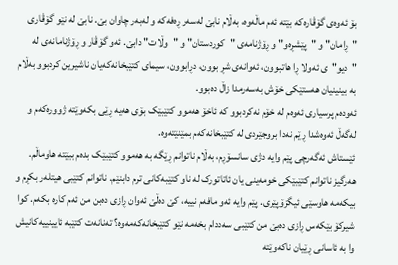بۆ ئەوەی گۆڤارەکە بێتە ئەم ماڵەوە، بەڵام نابێ لەسەر ڕەفەکە و لەبەر چاوان بێ. نابێ لە نێو گۆڤاری "ڕامان" و "پێشڕەو" و ڕۆژنامەی "کوردستان" و "وڵات" دابێ. ئەو گۆڤار و ڕۆژنامانەی لە "دیو"ی ئەولا ڕا هاتبوون، ئەوانەی شڕ بوون، دڕابوون، سیمای کتێبخانەکەیان ناشیرین کردبوو بەڵام بە بینینیان هەستێکی خۆش بەسەرمدا زاڵ دەبوو.
ئەودەم پرسیاری ئەوەم لە خۆم نەکردبوو کە ئاخۆ هەموو کتێبێک بۆی هەیە ڕێی بکەوێتە ژوورەکەم و لەگەڵ ئەوەشدا ڕێم نەدا بروجێردی لە کتێبخانەکەم بمێنێتەوە.
ئێستاش ئەگەرچی پێم وایە دژی سانسۆڕم، بەڵام ناتوانم ڕێگە بە هەموو کتێبێک بدەم ببێتە هاوماڵم. هەرگیز ناتوانم کتێبێکی خومەینی یان ئاتاتورک لە ناو کتێبەکانی ترم دابنێم. ناتوانم کتێبی هیتلەر بکڕم و بیکەمە هاوسێی ئیگزۆپێری. پێم وایە ئەو مافەم نییە، کێ دەڵێ ئەوان ڕازی دەبن من ئەم کارە بکەم. کوا شیرکۆ بێکەس ڕازی دەبێ من کتێبی سەددام بخەمە نێو کتێبخانەکەمەوە؟ تەنانەت کتێبە ئایینییەکانیش وا بە ئاسانی ڕێیان ناکەوێتە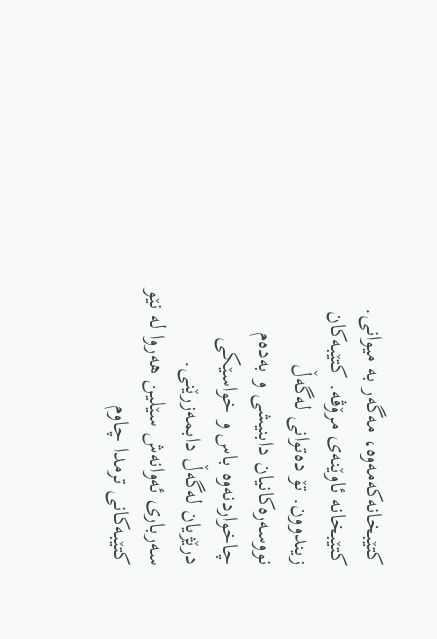کتێبخانەکەمەوە، مەگەر بە میوانی.
کتێبخانە ئاوێنەی مرۆڤە. کتێبەکان زیندوون. تۆ دەتوانی لەگەڵ نووسەرەکانیان دابنیشی و بەدەم چاخواردنەوە باس و خواسێکی درێژیان لەگەڵ دابمەزرێنی.
سەرباری ئەوانەش سێلین هەروا لە نێو کتێبەکانی ترمدا چاوم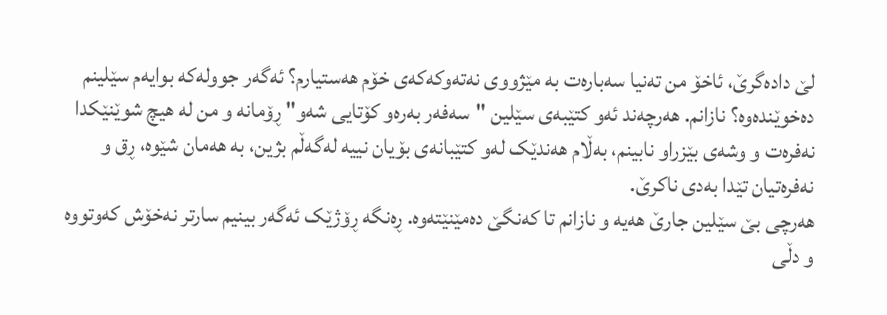لێ دادەگرێ، ئاخۆ من تەنیا سەبارەت بە مێژووی نەتەوکەکەی خۆم هەستیارم؟ ئەگەر جوولەکە بوایەم سێلینم دەخوێندەوە؟ نازانم. هەرچەند ئەو کتێبەی سێلین "سەفەر بەرەو کۆتایی شەو" ڕۆمانە و من لە هیچ شوێنێکدا نەفرەت و وشەی بێزراو نابینم، بەڵام هەندێک لەو کتێبانەی بۆیان نییە لەگەڵم بژین، بە هەمان شێوە، ڕق و نەفرەتیان تێدا بەدی ناکرێ.
هەرچی بێ سێلین جارێ هەیە و نازانم تا کەنگێ دەمێنێتەوە. ڕەنگە ڕۆژێک ئەگەر بینیم سارتر نەخۆش کەوتووە و دڵی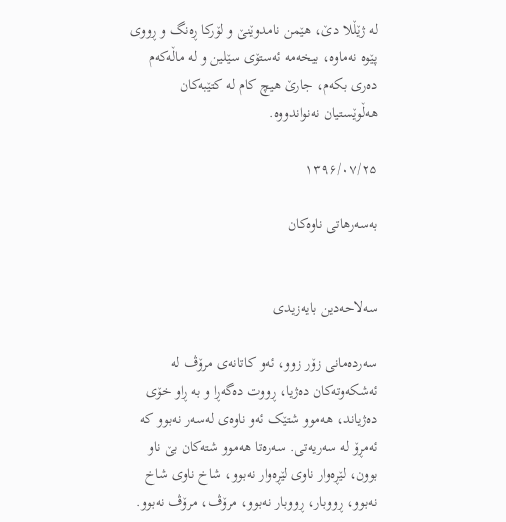لە ژێڵلا دێ، هێمن نامدوێنێ و لۆرکا ڕەنگ و ڕووی پێوە نەماوە، بیخەمە ئەستۆی سێلین و لە ماڵەکەم دەری بکەم، جارێ هیچ کام لە کتێبەکان هەڵوێستیان نەنواندووە.

۱۳۹۶/۰۷/۲۵

بەسەرهاتی ناوەکان


سەلاحەدین بایەزیدی

سەردەمانی زۆر زوو، ئەو کاتانەی مرۆڤ لە ئەشکەوتەکان دەژیا، ڕووت دەگەڕا و بە ڕاو خۆی دەژیاند، هەموو شتێک ئەو ناوەی لەسەر نەبوو کە ئەمڕۆ لە سەریەتی. سەرەتا هەموو شتەکان بێ ناو بوون، لێڕەوار ناوی لێڕەوار نەبوو، شاخ ناوی شاخ نەبوو، ڕووبار، ڕووبار نەبوو، مرۆڤ، مرۆڤ نەبوو.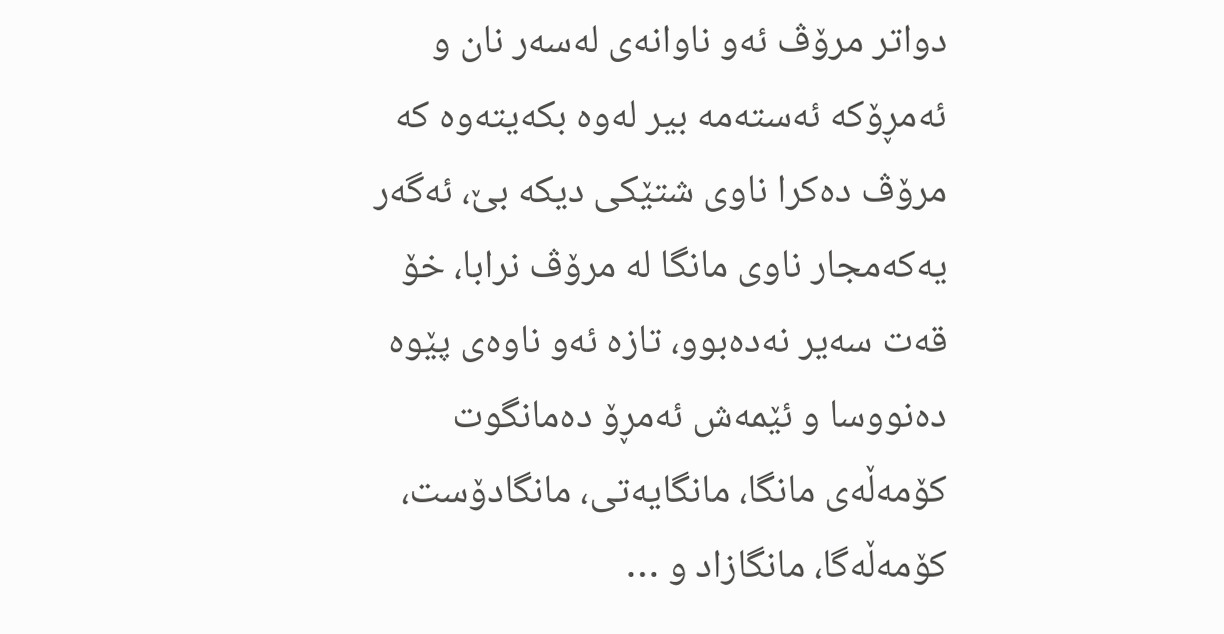دواتر مرۆڤ ئەو ناوانەی لەسەر نان و ئەمڕۆکە ئەستەمە بیر لەوە بکەیتەوە کە مرۆڤ دەکرا ناوی شتێکی دیکە بێ، ئەگەر یەکەمجار ناوی مانگا لە مرۆڤ نرابا، خۆ قەت سەیر نەدەبوو، تازە ئەو ناوەی پێوە دەنووسا و ئێمەش ئەمڕۆ دەمانگوت کۆمەڵەی مانگا، مانگایەتی، مانگادۆست، کۆمەڵەگا، مانگازاد و …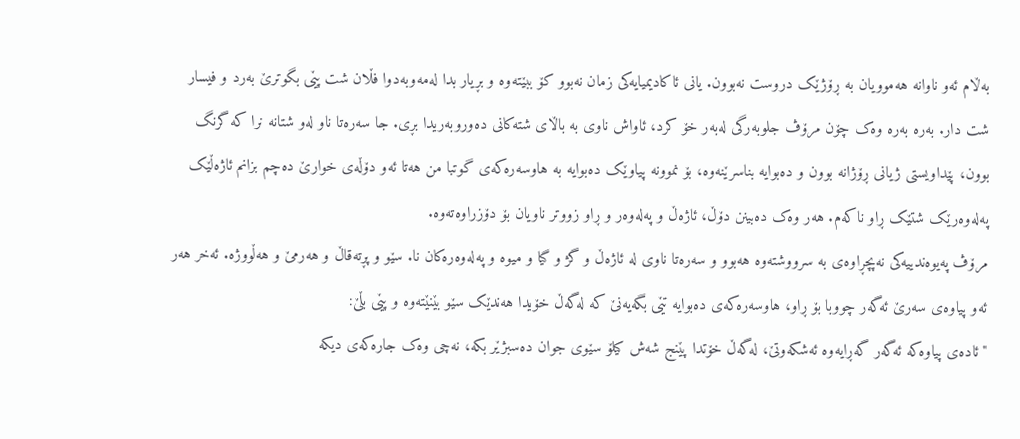بەڵام ئەو ناوانە هەموویان بە ڕۆژێک دروست نەبوون. یانی ئاکادیمیایەکی زمان نەبوو کۆ ببێتەوە و بڕیار بدا لەمەوبەدوا فڵان شت پێی بگوترێ بەرد و فیسار شت دار. بەرە بەرە وەک چۆن مرۆڤ جلوبەرگی لەبەر خۆ کرد، ئاواش ناوی بە باڵای شتەکانی دەوروبەریدا بڕی. جا سەرەتا ناو لەو شتانە نرا کە گرنگ بوون، پێداویستی ژیانی ڕۆژانە بوون و دەبوایە بناسرێنەوە، بۆ نموونە پیاوێک دەبوایە بە هاوسەرەکەی گوتبا من هەتا ئەو دۆڵەی خوارێ دەچم بزانم ئاژەڵێک پەلەوەرێک شتێک ڕاو ناکەم. هەر وەک دەبینن دۆڵ، ئاژەڵ و پەلەوەر و ڕاو زووتر ناویان بۆ دۆزراوەتەوە.
مرۆڤ پەیوەندییەکی نەپچڕاوەی بە سرووشتەوە هەبوو و سەرەتا ناوی لە ئاژەڵ و گژ و گیا و میوە و پەلەوەرەکان نا. سێو و پڕتەقاڵ و هەرمێ و هەڵووژە. ئەخر هەر ئەو پیاوەی سەرێ ئەگەر چووبا بۆ ڕاو، هاوسەرەکەی دەبوایە تێی بگەیەنێ کە لەگەڵ خۆیدا هەندێک سێو بێنێتەوە و پێی بڵێ:
"ئادەی پیاوەکە ئەگەر گەڕایەوە ئەشکەوتێ، لەگەڵ خۆتدا پێنج شەش کیلۆ سێوی جوان دەسبژێر بکە، نەچی وەک جارەکەی دیکە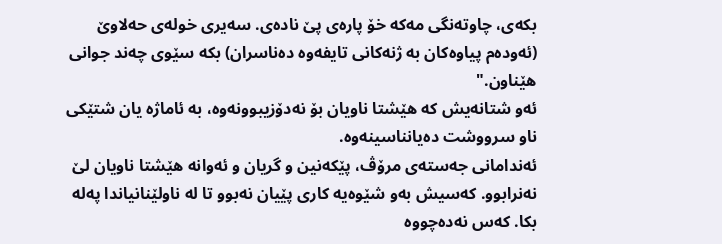بکەی، چاوتەنگی مەکە خۆ پارەی پێ نادەی. سەیری خولەی حەلاوێ (ئەودەم پیاوەکان بە ژنەکانی تایفەوە دەناسران) بکە سێوی چەند جوانی هێناون."
ئەو شتانەیش کە هێشتا ناویان بۆ نەدۆزیبوونەوە، بە ئاماژە یان شتێکی ناو سرووشت دەیانناسینەوە.
ئەندامانی جەستەی مرۆڤ، پێکەنین و گریان و ئەوانە هێشتا ناویان لێ نەنرابوو. کەسیش بەو شێوەیە کاری پێیان نەبوو تا لە ناولێنانیاندا پەلە بکا. کەس نەدەچووە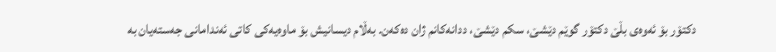دکتۆر بۆ ئەوەی بڵێ دکتۆر گوێم دێشێ، سکم دێشێ، ددانەکانم ژان دەکەن. بەڵام دیسانیش بۆ ماوەیەکی کاتی ئەندامانی جەستەیان بە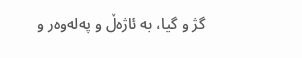گژ و گیا، بە ئاژەڵ و پەلەوەر و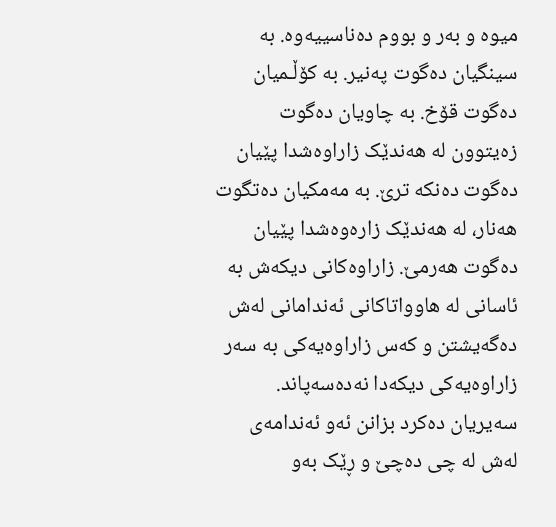میوە و بەر و بووم دەناسییەوە. بە سینگیان دەگوت پەنیر. بە کۆڵـمیان دەگوت قۆخ. بە چاویان دەگوت زەیتوون لە هەندێک زاراوەشدا پێیان دەگوت دەنکە ترێ. بە مەمکیان دەتگوت هەنار، لە هەندێک زارەوەشدا پێیان دەگوت هەرمێ. زاراوەکانی دیکەش بە ئاسانی لە هاوواتاکانی ئەندامانی لەش دەگەیشتن و کەس زاراوەیەکی بە سەر زاراوەیەکی دیکەدا نەدەسەپاند.
سەیریان دەکرد بزانن ئەو ئەندامەی لەش لە چی دەچێ و ڕێک بەو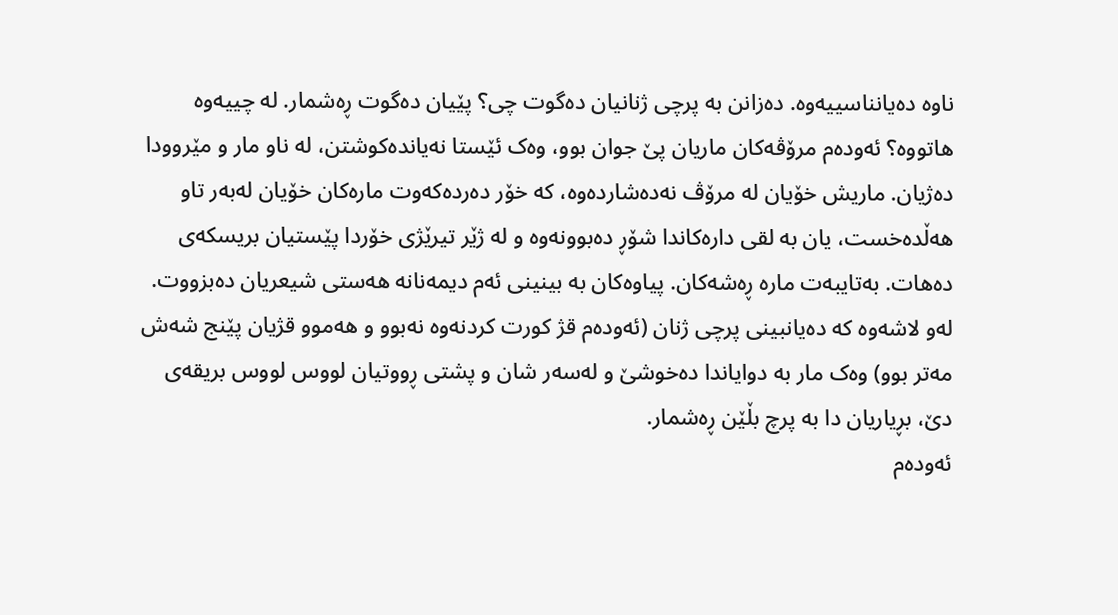ناوە دەیانناسییەوە. دەزانن بە پرچی ژنانیان دەگوت چی؟ پێیان دەگوت ڕەشمار. لە چییەوە هاتووە؟ ئەودەم مرۆڤەکان ماریان پێ جوان بوو، وەک ئێستا نەیاندەکوشتن، لە ناو مار و مێروودا دەژیان. ماریش خۆیان لە مرۆڤ نەدەشاردەوە، کە خۆر دەردەکەوت مارەکان خۆیان لەبەر تاو هەڵدەخست، یان بە لقی دارەکاندا شۆڕ دەبوونەوە و لە ژێر تیرێژی خۆردا پێستیان بریسکەی دەهات. بەتایبەت مارە ڕەشەکان. پیاوەکان بە بینینی ئەم دیمەنانە هەستی شیعریان دەبزووت. لەو لاشەوە کە دەیانبینی پرچی ژنان (ئەودەم قژ کورت کردنەوە نەبوو و هەموو قژیان پێنج شەش مەتر بوو) وەک مار بە دوایاندا دەخوشێ و لەسەر شان و پشتی ڕووتیان لووس لووس بریقەی دێ، بڕیاریان دا بە پرچ بڵێن ڕەشمار.
ئەودەم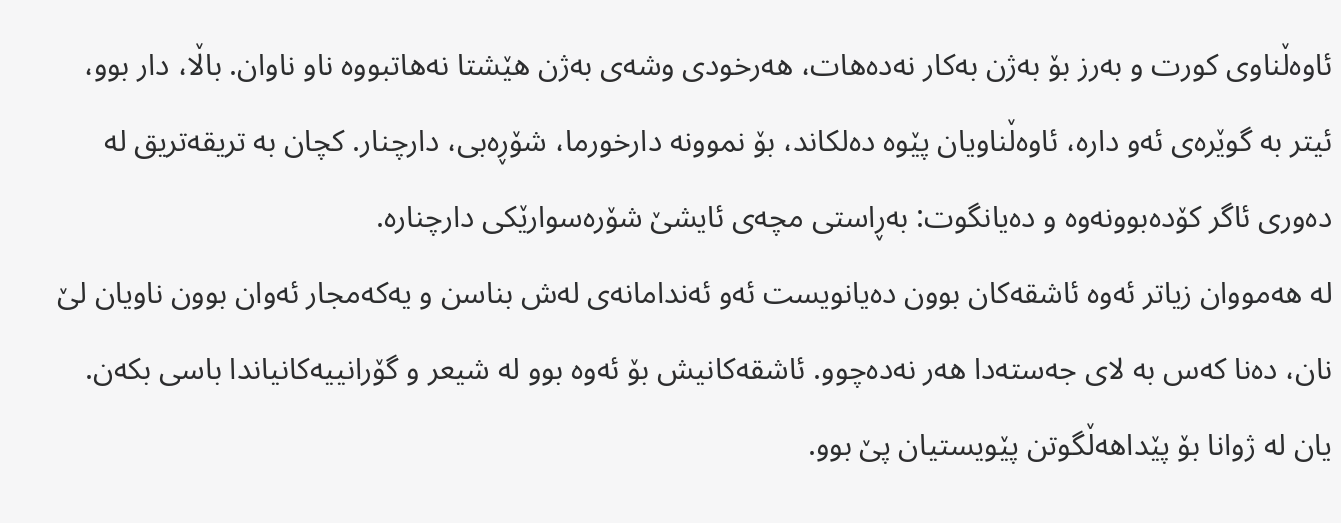ئاوەڵناوی کورت و بەرز بۆ بەژن بەکار نەدەهات، هەرخودی وشەی بەژن هێشتا نەهاتبووە ناو ناوان. باڵا، دار بوو، ئیتر بە گوێرەی ئەو دارە، ئاوەڵناویان پێوە دەلکاند، بۆ نموونە دارخورما، شۆڕەبی، دارچنار. کچان بە تریقەتریق لە دەوری ئاگر کۆدەبوونەوە و دەیانگوت: بەڕاستی مچەی ئایشێ شۆرەسوارێکی دارچنارە.
لە هەمووان زیاتر ئەوە ئاشقەکان بوون دەیانویست ئەو ئەندامانەی لەش بناسن و یەکەمجار ئەوان بوون ناویان لێ نان، دەنا کەس بە لای جەستەدا هەر نەدەچوو. ئاشقەکانیش بۆ ئەوە بوو لە شیعر و گۆرانییەکانیاندا باسی بکەن. یان لە ژوانا بۆ پێداهەڵگوتن پێویستیان پێ بوو.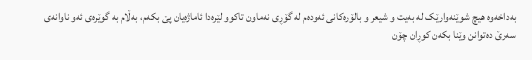بەداخەوە هیچ شوێنەوارێک لە بەیت و شیعر و بالۆرەکانی ئەودەم لە گۆڕی نەماون تاکوو لێرەدا ئاماژەیان پێ بکەم، بەڵام بە گوێرەی ئەو ناوانەی سەرێ دەتوانن وێنا بکەن کوڕان چۆن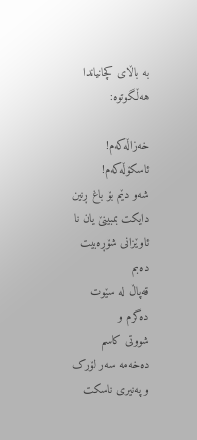بە باڵای کچانیاندا هەڵگوتوە:

خەزاڵەکەم!
ئاسکۆڵەکەم!
شەو دێم بۆ باغ ڕنین
دایکت بمبینێ یان نا
ئاوێزانی شۆڕەبیت دەبم
قەپاڵ لە سێوت دەگرم و
شووتی کاسم دەخەمە سەر لۆرک و پەنیری ناسکت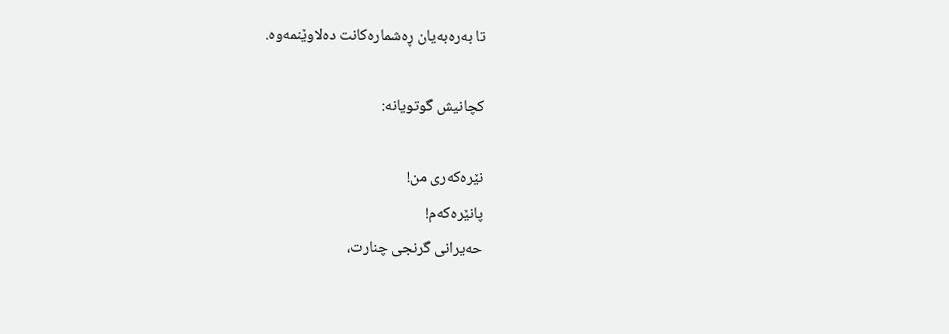تا بەرەبەیان ڕەشمارەکانت دەلاوێنمەوە.

کچانیش گوتویانە:

نێرەکەری من!
پانێرەکەم!
حەیرانی گرنجی چنارت،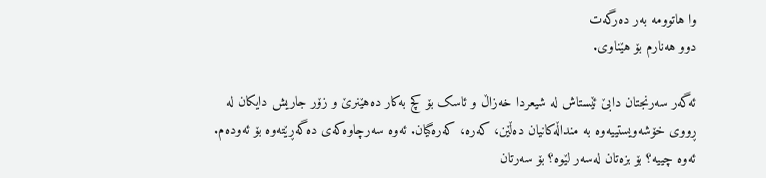وا هاتوومە بەر دەرگەت
دوو هەنارم بۆ هێناوی.

ئەگەر سەرنجتان دابێ ئێستاش لە شیعردا خەزاڵ و ئاسک بۆ کچ بەکار دەهێنرێ و زۆر جاریش دایکان لە ڕووی خۆشەویستییەوە بە منداڵەکانیان دەڵێن، کەرە، کەرەگیان. ئەوە سەرچاوەکەی دەگەڕێتەوە بۆ ئەودەم.
ئەوە چییە؟ بۆ بزەتان لەسەر لێوە؟ بۆ سەرتان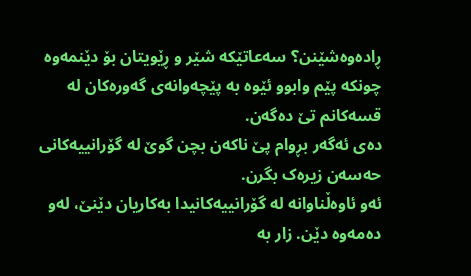ڕادەوەشێنن؟ سەعاتێکە شێر و ڕێویتان بۆ دێنمەوە چونکە پێم وابوو ئێوە بە پێچەوانەی گەورەکان لە قسەکانم تێ دەگەن.
دەی ئەگەر بڕوام پێ ناکەن بچن گوێ لە گۆرانییەکانی حەسەن زیرەک بگرن.
ئەو ئاوەڵناوانە لە گۆرانییەکانیدا بەکاریان دێنێ، لەو دەمەوە دێن. زار بە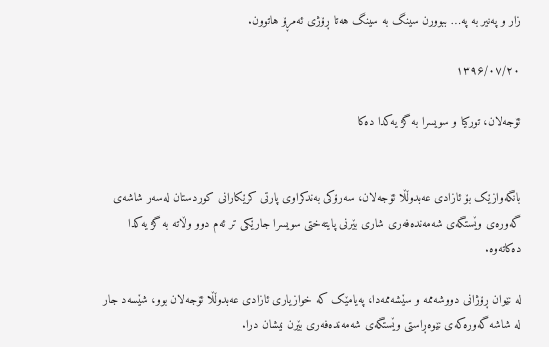زار و پەنیر بە پە… ببوورن سینگ بە سینگ هەتا ڕۆژی ئەمڕۆ هاتوون.

۱۳۹۶/۰۷/۲۰

ئۆجەلان، تورکیا و سویسرا بە گژ یەکدا دەکا


بانگەوازێک بۆ ئازادی عەبدوڵڵا ئۆجەلان، سەرۆکی بەندکراوی پارتی کرێکارانی کوردستان لەسەر شاشەی گەورەی وێستگەی شەمەندەفەری شاری بێرنی پایتەختی سویسرا جارێکی تر ئەم دوو وڵاتە بە گژ یەکدا دەکاتەوە.

لە نێوان ڕۆژانی دووشەممە و سێشەممەدا، پەیامێک کە خوازیاری ئازادی عەبدوڵڵا ئۆجەلان بوو، شێسەد جار لە شاشە گەورەکەی نێوەڕاستی وێستگەی شەمەندەفەری بێرن نیشان درا.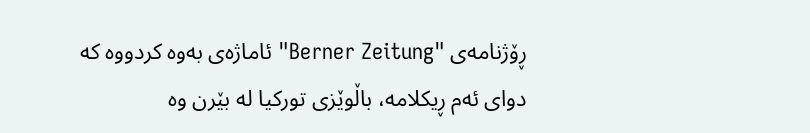ڕۆژنامەی "Berner Zeitung" ئاماژەی بەوە کردووە کە دوای ئەم ڕیکلامە، باڵوێزی تورکیا لە بێرن وە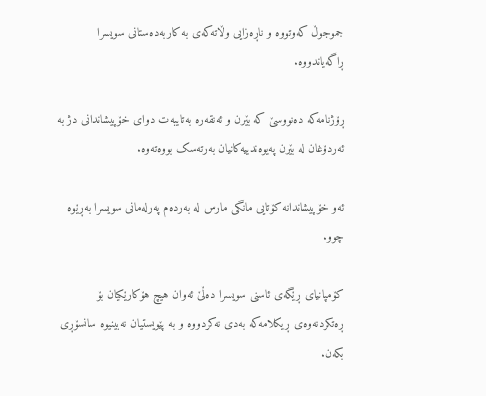جموجوڵ کەوتووە و ناڕەزایی وڵاتەکەی بە کاربەدەستانی سویسرا ڕاگەیاندووە.

ڕۆژنامەکە دەنووسێ کە بێرن و ئەنقەرە بەتایبەت دوای خۆپیشاندانی دژ بە ئەردۆغان لە بێرن پەیوەندییەکانیان بەرتەسک بووەتەوە.

ئەو خۆپیشاندانە کۆتایی مانگی مارس لە بەردەم پەرلەمانی سویسرا بەڕێوە چوو.

کۆمپانیای ڕێگەی ئاسنی سویسرا دەڵێ ئەوان هیچ هۆکارێکیان بۆ ڕەتکردنەوەی ڕیکلامەکە بەدی نەکردووە و بە پێویستیان نەبینیوە سانسۆڕی بکەن.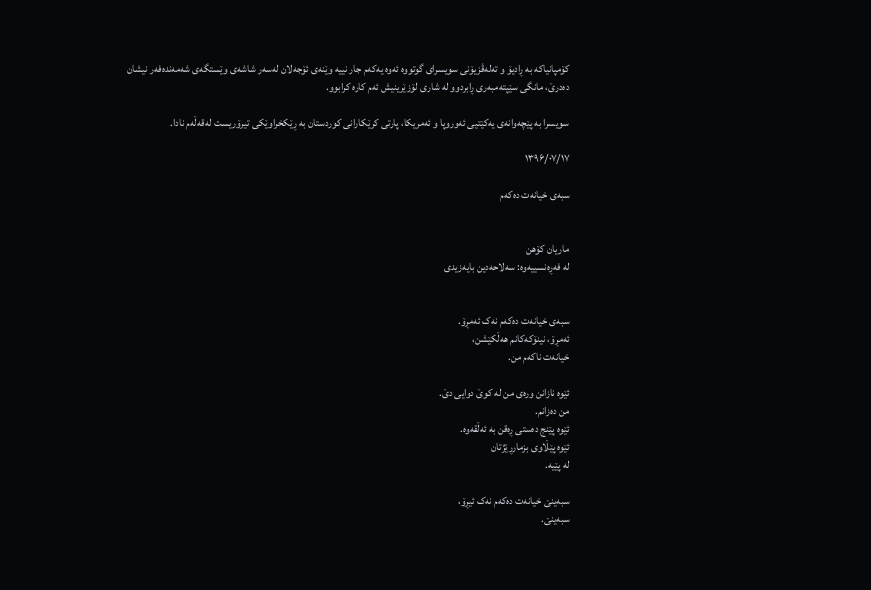کۆمپانیاکە بە ڕادیۆ و تەلەڤزیۆنی سویسرای گوتووە ئەوە یەکەم جار نییە وێنەی ئۆجەلان لەسەر شاشەی وێستگەی شەمەندەفەر نیشان دەدرێ، مانگی سێپتەمبەری ڕابردوو لە شاری لۆزێرینیش ئەم کارە کرابوو.

سویسرا بە پێچەوانەی یەکێتیی ئەوروپا و ئەمریکا، پارتی کرێکارانی کوردستان بە ڕێکخراوێکی تیرۆریست لەقەڵەم نادا.

۱۳۹۶/۰۷/۱۷

سبەی خیانەت دەکەم


ماریان کۆهن
لە فەڕەنسییەوە: سەلاحەدین بایەزیدی


سبەی خیانەت دەکەم نەک ئەمڕۆ.
ئەمڕۆ، نینۆکەکانم هەڵکێشن،
خیانەت ناکەم من.

ئێوە نازانن ورەی من لە کوێ دوایی دێ.
من دەزانم.
ئێوە پێنج دەستی ڕەقن بە ئەڵقەوە.
ئێوە پێڵاوی بزمارڕێژتان
لە پێیە.

سبەینێ خیانەت دەکەم نەک ئیڕۆ،
سبەینێ.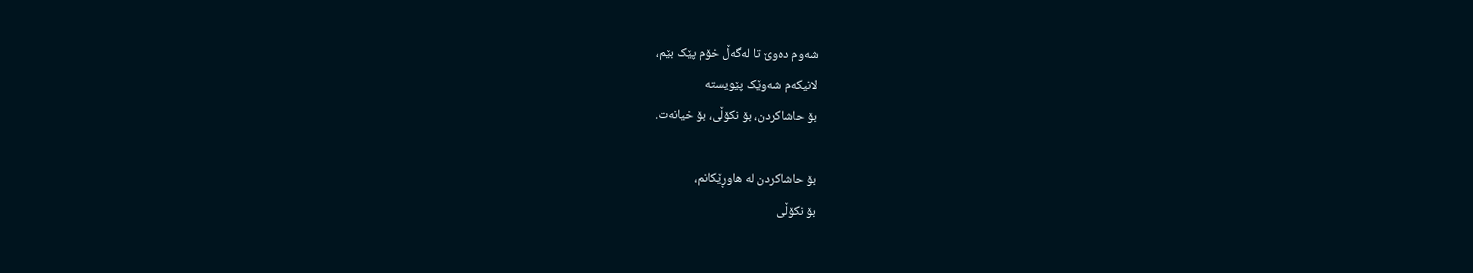شەوم دەوێ تا لەگەڵ خۆم پێک بێم،
لانیکەم شەوێک پێویستە
بۆ حاشاکردن، بۆ نکۆڵی، بۆ خیانەت.

بۆ حاشاکردن لە هاوڕێکانم،
بۆ نکۆڵی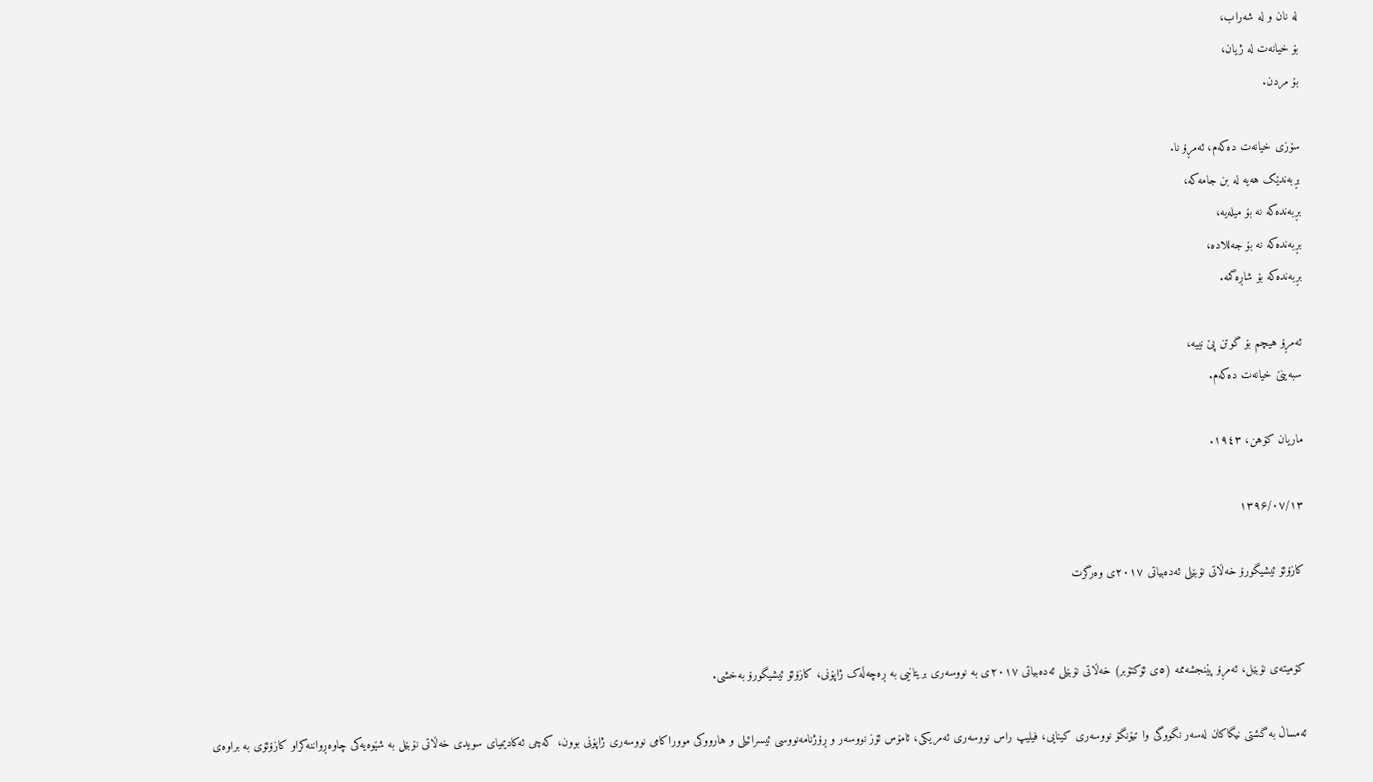لە نان و لە شەراب،
بۆ خیانەت لە ژیان،
بۆ مردن.

سۆزی خیانەت دەکەم، ئەمڕۆ نا.
بڕبەندێک هەیە لە بن جامەکە،
بڕبەندەکە نە بۆ میلەیە،
بڕبەندەکە نە بۆ جەللادە،
بڕبەندەکە بۆ شاڕەگمە.

ئەمڕۆ هیچم بۆ گوتن پێ نییە،
سبەینێ خیانەت دەکەم.

ماریان کۆهن، ١٩٤٣.

۱۳۹۶/۰۷/۱۳

کازۆئۆ ئیشیگورۆ خەڵاتی نۆبێلی ئەدەبیاتی ٢٠١٧ی وەرگرت


کۆمیتەی نۆبێل، ئەمڕۆ پێنجشەممە (٥ی ئۆکتۆبر) خەڵاتی نۆبێلی ئەدەبیاتی ٢٠١٧ی بە نووسەری بریتانیی بە ڕەچەڵەک ژاپۆنی، کازۆئۆ ئیشیگورۆ بەخشی.

ئەمساڵ بە گشتی نیگاکان لەسەر نگووگی وا تیۆنگۆ نووسەری کینایی، فیلیپ راس نووسەری ئەمریکی، ئامۆس ئۆز نووسەر و ڕۆژنامەنووسی ئیسرائیلی و هارووکی مووراکامی نووسەری ژاپۆنی بوون، کەچی ئەکادیمیای سویدی خەڵاتی نۆبێل بە شێوەیەکی چاوەڕواننەکراو کازۆئۆی بە براوەی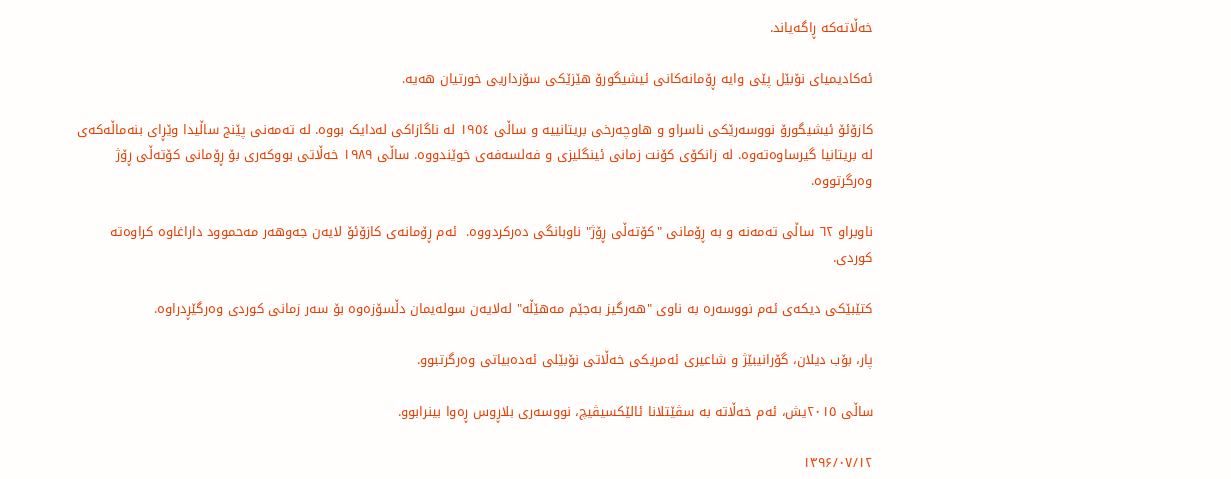خەڵاتەکە ڕاگەیاند.

ئەکادیمیای نۆبێل پێی وایە ڕۆمانەکانی ئیشیگورۆ هێزێکی سۆزداریی خورتیان هەیە.

کازۆئۆ ئیشیگورۆ نووسەرێکی ناسراو و هاوچەرخی بریتانییە و ساڵی ١٩٥٤ لە ناگازاکی لەدایک بووە. لە تەمەنی پێنج ساڵیدا وێڕای بنەماڵەکەی لە بریتانیا گیرساوەتەوە. لە زانکۆی کۆنت زمانی ئینگلیزی و فەلسەفەی خوێندووە. ساڵی ١٩٨٩ خەڵاتی بووکەری بۆ ڕۆمانی کۆتەڵی ڕۆژ وەرگرتووە.

ناوبراو ٦٢ ساڵی تەمەنە و بە ڕۆمانی "کۆتەڵی ڕۆژ" ناوبانگی دەرکردووە.  ئەم ڕۆمانەی کازۆئۆ لایەن جەوهەر مەحموود داراغاوە کراوەتە کوردی.

کتێبێکی دیکەی ئەم نووسەرە بە ناوی "هەرگیز بەجێم مەهێڵە" لەلایەن سولەیمان دڵسۆزەوە بۆ سەر زمانی کوردی وەرگێڕدراوە.

پار، بۆب دیلان، گۆرانیبێژ و شاعیری ئەمریکی خەڵاتی نۆبێلی ئەدەبیاتی وەرگرتبوو.

ساڵی ٢٠١٥یش، ئەم خەڵاتە بە سڤێتلانا ئالێکسیڤیچ، نووسەری بلاڕوس ڕەوا بینرابوو.

۱۳۹۶/۰۷/۱۲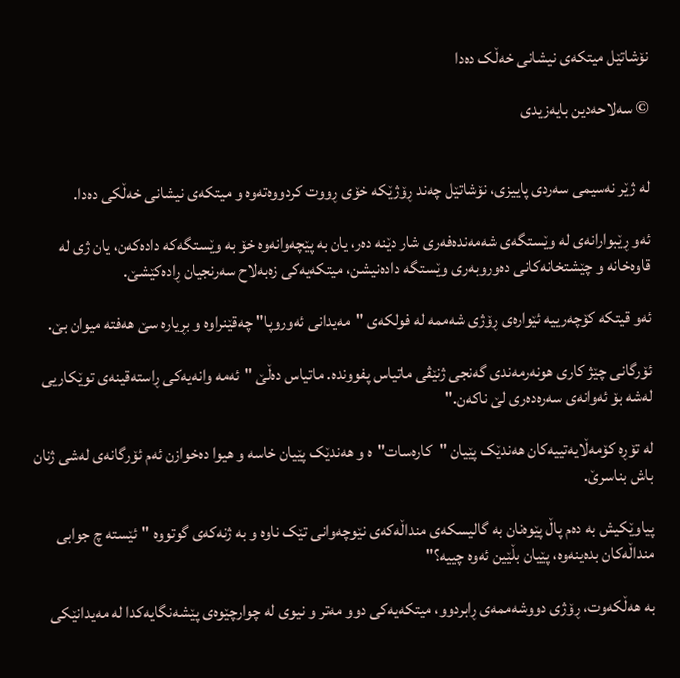نۆشاتێل میتکەی نیشانی خەڵک دەدا

© سەلاحەدین بایەزیدی


لە ژێر نەسیمی سەردی پاییزی، نۆشاتێل چەند ڕۆژێکە خۆی ڕووت کردووەتەوە و میتکەی نیشانی خەڵکی دەدا.

ئەو ڕێبوارانەی لە وێستگەی شەمەندەفەری شار دێنە دەر، یان بە پێچەوانەوە خۆ بە وێستگەکە دادەکەن، یان ژی لە قاوەخانە و چێشتخانەکانی دەوروبەری وێستگە دادەنیشن، میتکەیەکی زەبەلاح سەرنجیان ڕادەکێشێ.

ئەو قیتکە کۆچەرییە ئێوارەی ڕۆژی شەممە لە فولکەی "مەیدانی ئەوروپا" چەقێنراوە و بڕیارە سێ هەفتە میوان بێ.

ئۆرگانی چێژ کاری هونەرمەندی گەنجی ژنێڤی ماتیاس پفووندە. ماتیاس دەڵێ "ئەمە وانەیەکی ڕاستەقینەی توێکاریی لەشە بۆ ئەوانەی سەرەدەری لێ ناکەن."

لە تۆڕە کۆمەڵایەتییەکان هەندێک پێیان "کارەسات"ە و هەندێک پێیان خاسە و هیوا دەخوازن ئەم ئۆرگانەی لەشی ژنان باش بناسرێ.

پیاوێکیش بە دەم پاڵ پێوەنان بە گالیسکەی منداڵەکەی نێوچەوانی تێک ناوە و بە ژنەکەی گوتووە "ئێستە چ جوابی منداڵەکان بدەینەوە، پێیان بڵێین ئەوە چییە؟"

بە هەڵکەوت، ڕۆژی دووشەممەی ڕابردوو، میتکەیەکی دوو مەتر و نیوی لە چوارچێوەی پێشەنگایەکدا لە مەیدانێکی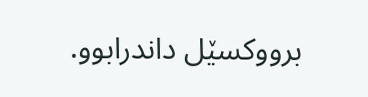برووکسێل داندرابوو.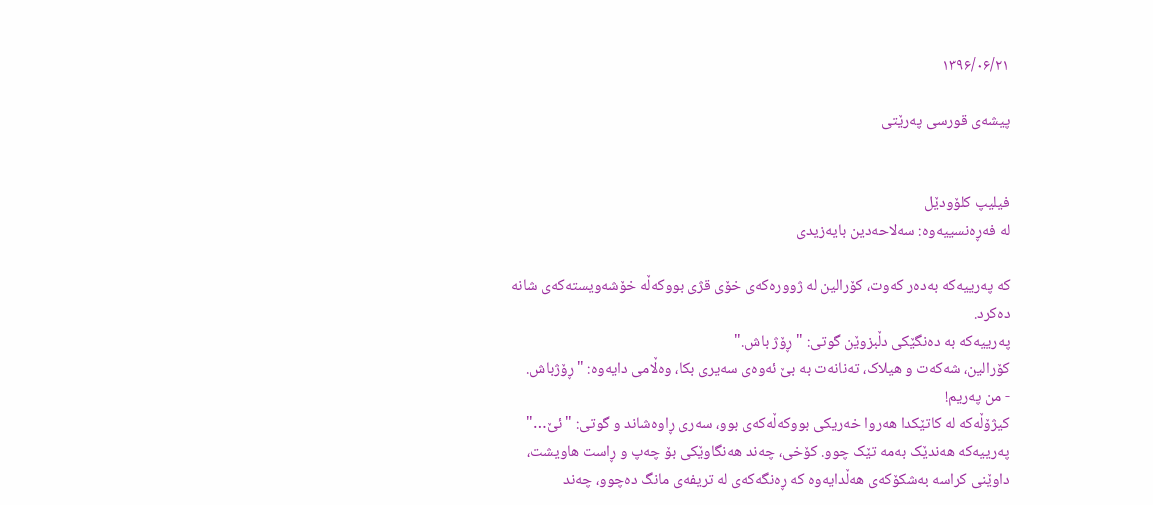۱۳۹۶/۰۶/۲۱

پیشەی قورسی پەرێتی


فیلیپ کلۆودێل
لە فەڕەنسییەوە: سەلاحەدین بایەزیدی

کە پەرییەکە بەدەر کەوت، کۆرالین لە ژوورەکەی خۆی قژی بووکەڵە خۆشەویستەکەی شانە دەکرد.
پەرییەکە بە دەنگێکی دڵبزوێن گوتی: "ڕۆژ باش."
کۆرالین، شەکەت و هیلاک، تەنانەت بە بێ ئەوەی سەیری بکا، وەڵامی دایەوە: "ڕۆژباش.
- من پەریم!
کیژۆڵەکە لە کاتێکدا هەروا خەریکی بووکەڵەکەی بوو، سەری ڕاوەشاند و گوتی: "ئێ…"
پەرییەکە هەندێک بەمە تێک چوو. کۆخی، چەند هەنگاوێکی بۆ چەپ و ڕاست هاویشت، داوێنی کراسە بەشکۆکەی هەڵدایەوە کە ڕەنگەکەی لە تریفەی مانگ دەچوو، چەند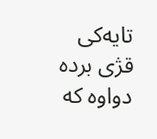تایەکی قژی بردە دواوە کە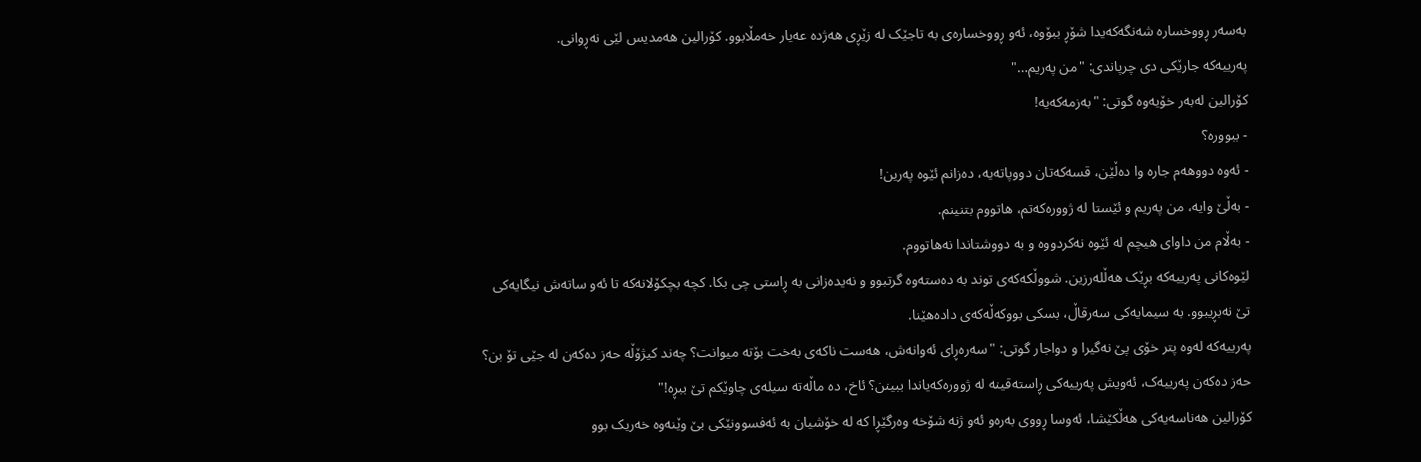بەسەر ڕووخسارە شەنگەکەیدا شۆڕ ببۆوە، ئەو ڕووخسارەی بە تاجێک لە زێڕی هەژدە عەیار خەمڵابوو. کۆرالین هەمدیس لێی نەڕوانی.
پەرییەکە جارێکی دی چرپاندی: "من پەریم…"
کۆرالین لەبەر خۆیەوە گوتی: "بەزمەکەیە!
- ببوورە؟
- ئەوە دووهەم جارە وا دەڵێن، قسەکەتان دووپاتەیە، دەزانم ئێوە پەرین!
- بەڵێ وایە، من پەریم و ئێستا لە ژوورەکەتم، هاتووم بتنینم.
- بەڵام من داوای هیچم لە ئێوە نەکردووە و بە دووشتاندا نەهاتووم.
لێوەکانی پەرییەکە بڕێک هەڵلەرزین. شووڵکەکەی توند بە دەستەوە گرتبوو و نەیدەزانی بە ڕاستی چی بکا. کچە بچکۆلانەکە تا ئەو ساتەش نیگایەکی تێ نەبڕیبوو. بە سیمایەکی سەرقاڵ، بسکی بووکەڵەکەی دادەهێنا.
پەرییەکە لەوە پتر خۆی پێ نەگیرا و دواجار گوتی: "سەرەڕای ئەوانەش، هەست ناکەی بەخت بۆتە میوانت؟ چەند کیژۆڵە حەز دەکەن لە جێی تۆ بن؟ حەز دەکەن پەرییەک، ئەویش پەرییەکی ڕاستەقینە لە ژوورەکەیاندا ببینن؟ ئاخ، دە ماڵەتە سیلەی چاوێکم تێ ببڕە!"
کۆرالین هەناسەیەکی هەڵکێشا، ئەوسا ڕووی بەرەو ئەو ژنە شۆخە وەرگێڕا کە لە خۆشیان بە ئەفسوونێکی بێ وێنەوە خەریک بوو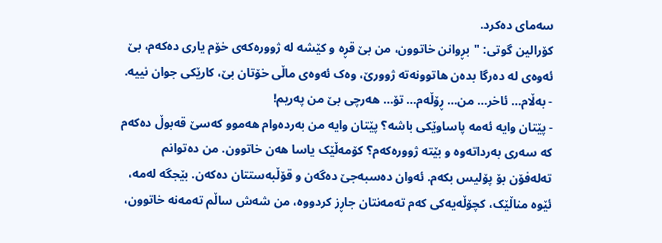سەمای دەکرد.
کۆرالین گوتی: "بڕوانن خاتوون، من بێ قڕە و کێشە لە ژوورەکەی خۆم یاری دەکەم، بێ ئەوەی لە دەرگا بدەن هاتوونەتە ژوورێ، وەک ئەوەی ماڵی خۆتان بێ، کارێکی جوان نییە.
- بەڵام… ئاخر… من… ڕۆڵەم… تۆ… هەرچی بێ من پەریم!
- پێتان وایە ئەمە پاساوێکی باشە؟ پێتان وایە من بەردەوام هەموو کەسێ قەبوڵ دەکەم کە سەری بەرداتەوە و بێتە ژوورەکەم؟ کۆمەڵێک یاسا هەن خاتوون. من دەتوانم تەلەفۆن بۆ پۆلیس بکەم. ئەوان دەسبەجێ دەگەن و قۆڵبەستتان دەکەن. بێجگە لەمە، ئێوە مناڵێک، کچۆڵەیەکی کەم تەمەنتان جاڕز کردووە، من شەش ساڵم تەمەنە خاتوون،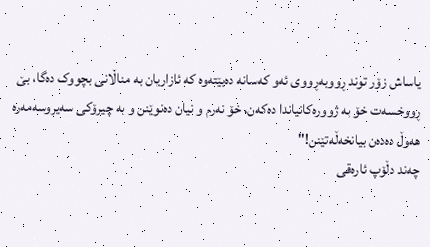یاساش زۆر توند ڕووبەڕووی ئەو کەسانە دەبێتەوە کە ئازاریان بە مناڵانی بچووک دەگا، بێ ڕووخسەت خۆ بە ژوورەکانیاندا دەکەن، خۆ نەرم و نیان دەنوێنن و بە چیرۆکی سەیروسەمەرە هەوڵ دەدەن بیانخەڵەتێنن!"
چەند دڵۆپ ئارەقی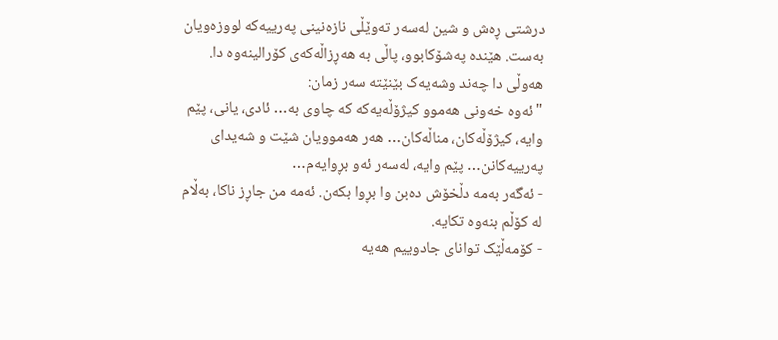درشتی ڕەش و شین لەسەر تەوێڵی نازەنینی پەرییەکە لووزەویان بەست. هێندە پەشۆکابوو، پاڵی بە هەڕزاڵەکەی کۆرالینەوە دا. هەوڵی دا چەند وشەیەک بێنێتە سەر زمان:
"ئەوە خەونی هەموو کیژۆڵەیەکە کە چاوی بە… ئادی، یانی، پێم وایە، کیژۆڵەکان، مناڵەکان… هەر هەموویان شێت و شەیدای پەرییەکانن… پێم وایە، لەسەر ئەو بڕوایەم…
- ئەگەر بەمە دڵخۆش دەبن وا بڕوا بکەن. ئەمە من جاڕز ناکا، بەڵام لە کۆڵم بنەوە تکایە.
- کۆمەڵێک توانای جادوییم هەیە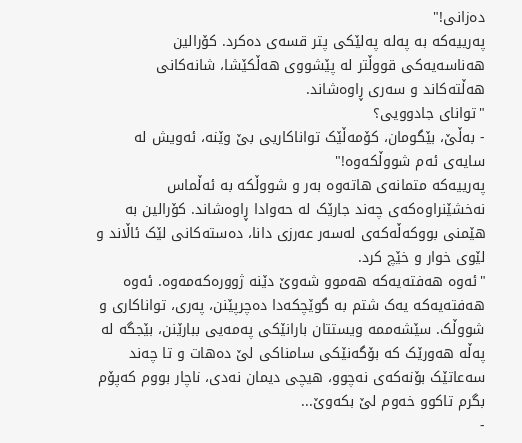دەزانی!"
پەرییەکە بە پەلە پەلێکی پتر قسەی دەکرد. کۆرالین هەناسەیەکی قووڵتر لە پێشووی هەڵکێشا، شانەکانی هەڵتەکاند و سەری ڕاوەشاند.
"توانای جادوویی؟
- بەڵێ، بێگومان، کۆمەڵێک تواناکاریی بێ وێنە، ئەویش لە سایەی ئەم شووڵکەوە!"
پەرییەکە متمانەی هاتەوە بەر و شووڵکە بە ئەڵماس نەخشێنراوەکەی چەند جارێک لە حەوادا ڕاوەشاند. کۆرالین بە هێمنی بووکەڵەکەی لەسەر عەرزی دانا، دەستەکانی لێک ئاڵاند و لێوی خوار و خێچ کرد.
"ئەوە هەفتەیەکە هەموو شەوێ دێنە ژوورەکەمەوە. ئەوە هەفتەیەکە یەک شتم بە گوێچکەدا دەچرپێنن، پەری، تواناکاری و شووڵک. سێشەممە ویستتان بارانێکی پەمەیی ببارێنن، بێجگە لە پەڵە هەورێک کە بۆگەنێکی سامناکی لێ دەهات و تا چەند سەعاتێک بۆنەکەی نەچوو، هیچی دیمان نەدی، ناچار بووم کەپۆم بگرم تاکوو خەوم لێ بکەوێ...
-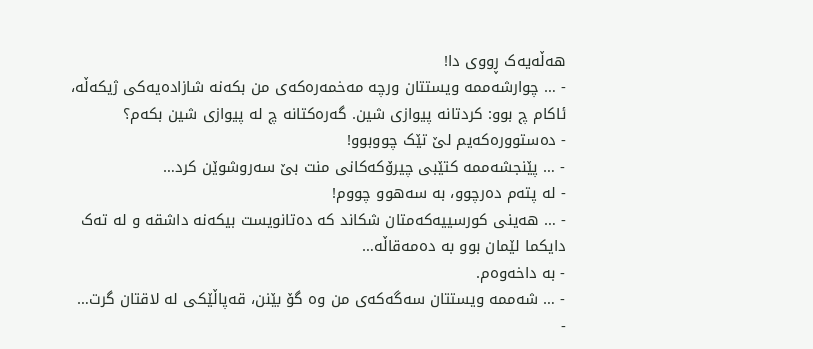هەڵەیەک ڕووی دا!
- … چوارشەممە ویستتان ورچە مەخمەرەکەی من بکەنە شازادەیەکی ژیکەڵە، ئاکام چ بوو: کردتانە پیوازی شین. گەرەکتانە چ لە پیوازی شین بکەم؟
- دەستوورەکەیم لێ تێک چووبوو!
- … پێنجشەممە کتێبی چیرۆکەکانی منت بێ سەروشوێن کرد…
- لە پتەم دەرچوو، بە سەهوو چووم!
- … هەینی کورسییەکەمتان شکاند کە دەتانویست بیکەنە داشقە و لە تەک دایکما لێمان بوو بە دەمەقاڵە…
- بە داخەوەم.
- … شەممە ویستتان سەگەکەی من وە گۆ بێنن، قەپاڵێکی لە لاقتان گرت…
-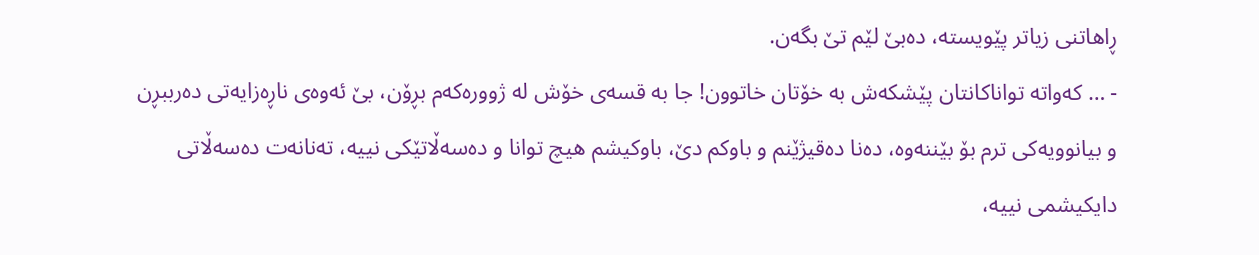ڕاهاتنی زیاتر پێویستە، دەبێ لێم تێ بگەن.
- … کەواتە تواناکانتان پێشکەش بە خۆتان خاتوون! جا بە قسەی خۆش لە ژوورەکەم بڕۆن، بێ ئەوەی ناڕەزایەتی دەرببڕن و بیانوویەکی ترم بۆ بێننەوە، دەنا دەقیژێنم و باوکم دێ، باوکیشم هیچ توانا و دەسەڵاتێکی نییە، تەنانەت دەسەڵاتی دایکیشمی نییە،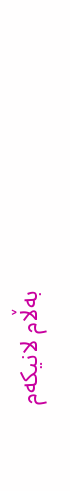بەڵام لانیکەم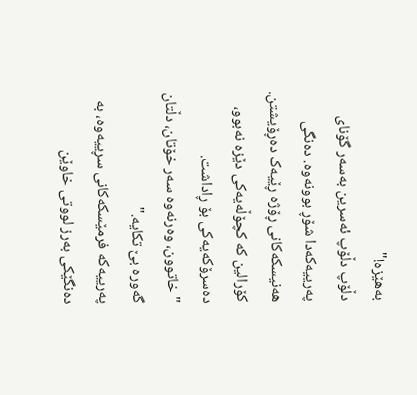بەهێزە!"
دڵۆپ دڵۆپ ئەسرین بەسەر گۆنای پەرییەکەدا شۆڕ بوونەوە. دەنگی هەنیسکەکانی ڕۆژە ڕێیەک دەڕۆیشتن. کۆرالین کە کچۆڵەیەکی دێزە نەبوو، دەسرۆکەیەکی بۆ ڕاداشت.
"خاتوون، وەرنەوە سەر خۆتان، دڵتان گەورە بێ تکایە."
پەرییەکە فرمێسکەکانی سڕییەوە، بە دەنگێکی بەرز لووتی خاوێن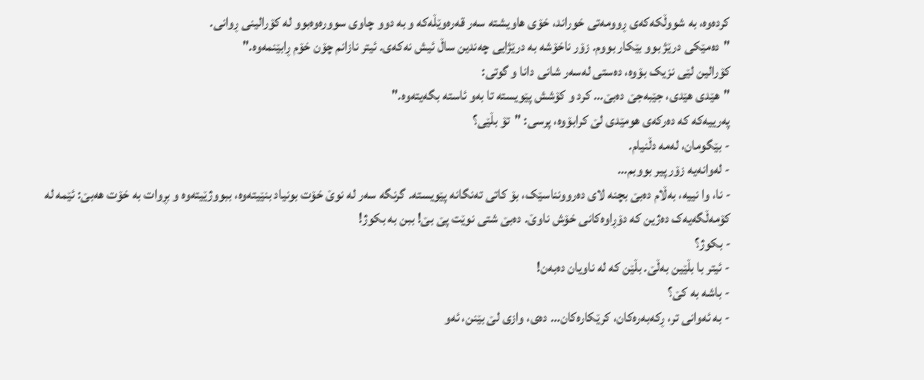کردەوە، بە شووڵکەکەی ڕوومەتی خوراند، خۆی هاویشتە سەر قەرەوێڵەکە و بە دوو چاوی سوورەوەبوو لە کۆرالینی ڕوانی.
"دەمێکی درێژ بوو بێکار بووم. زۆر ناخۆشە بە درێژایی چەندین ساڵ ئیش نەکەی. ئیتر نازانم چۆن خۆم ڕابێنمەوە."
کۆرالین لێی نزیک بۆوە، دەستی لەسەر شانی دانا و گوتی:
"هێدی هێدی، جێبەجێ دەبێ… کرد و کۆشش پێویستە تا بەو ئاستە بگەیتەوە."
پەرییەکە کە دەرکەی هومێدی لێ کرابۆوە، پرسی: "تۆ بڵێی؟
- بێگومان، لەمە دڵنیام.
- لەوانەیە زۆر پیر بووبم…
- نا، وا نییە، بەڵام دەبێ بچنە لای دەروونناسێک، بۆ کاتی تەنگانە پێویستە. گرنگە سەر لە نوێ خۆت بونیاد بنێیتەوە، ببووژێیتەوە و بڕوات بە خۆت هەبێ: ئێمە لە کۆمەڵگەیەک دەژین کە دۆڕاوەکانی خۆش ناوێ. دەبێ شتی نوێت پێ بێ! ببن بە بکوژ!
- بکوژ؟
- ئیتر با بڵێین بەڵێ. بڵێن کە لە ناویان دەبەن!
- باشە بە کێ؟
- بە ئەوانی تر، ڕکەبەرەکان، کرێکارەکان… دەی، وازی لێ بێنن، ئەو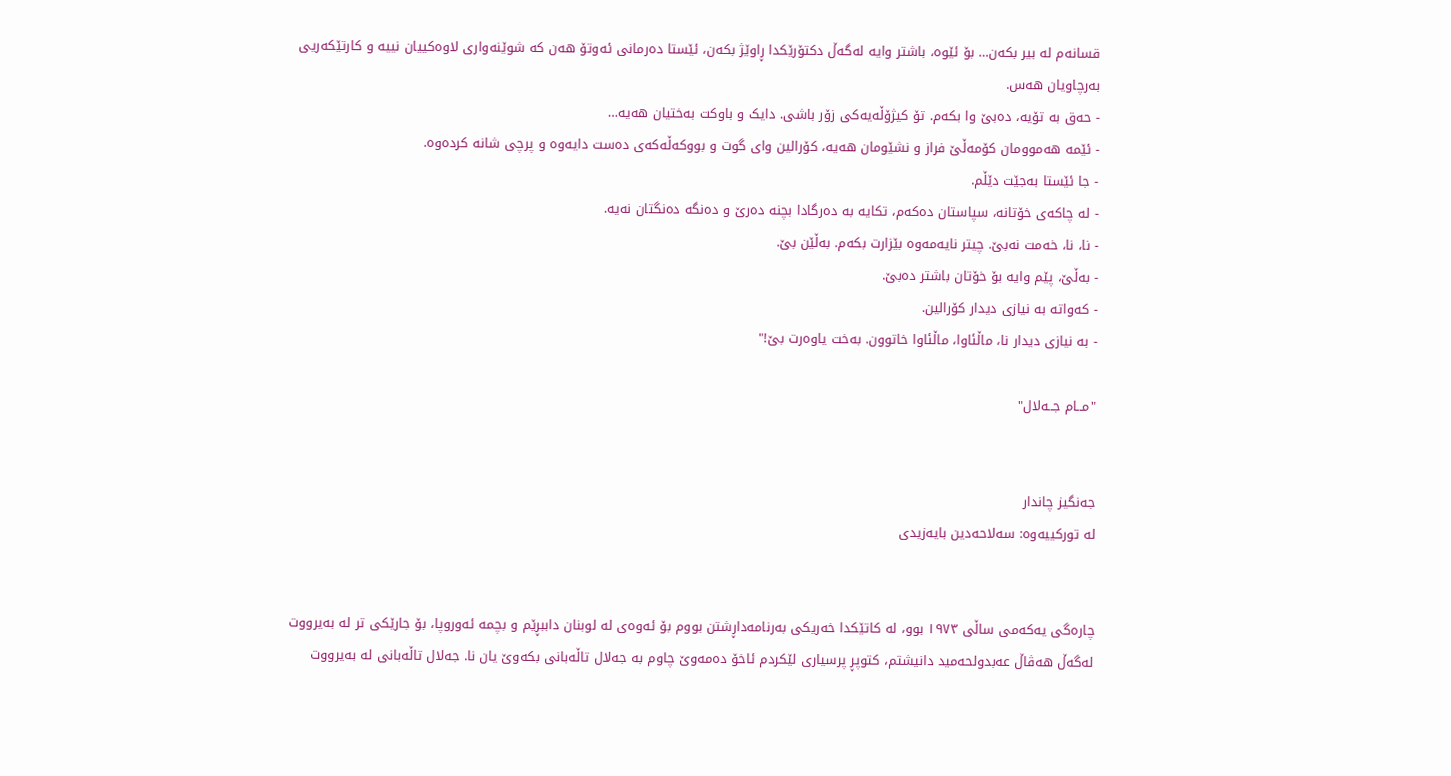قسانەم لە بیر بکەن… بۆ ئێوە، باشتر وایە لەگەڵ دکتۆرێکدا ڕاوێژ بکەن، ئێستا دەرمانی ئەوتۆ هەن کە شوێنەواری لاوەکییان نییە و کارتێکەریی بەرچاویان هەس.
- حەق بە تۆیە، دەبێ وا بکەم. تۆ کیژۆڵەیەکی زۆر باشی. دایک و باوکت بەختیان هەیە…
- ئێمە هەموومان کۆمەڵێ فراز و نشێومان هەیە، کۆرالین وای گوت و بووکەڵەکەی دەست دایەوە و پرچی شانە کردەوە.
- جا ئێستا بەجێت دێڵم.
- لە چاکەی خۆتانە، سپاستان دەکەم، تکایە بە دەرگادا بچنە دەرێ و دەنگە دەنگتان نەیە.
- نا، نا، خەمت نەبێ. چیتر نایەمەوە بێزارت بکەم. بەڵێن بێ.
- بەڵێ، پێم وایە بۆ خۆتان باشتر دەبێ.
- کەواتە بە نیازی دیدار کۆرالین.
- بە نیازی دیدار نا، ماڵئاوا، ماڵئاوا خاتوون. بەخت یاوەرت بێ!"

"مــام جــەلال"


جەنگیز چاندار
لە تورکییەوە: سەلاحەدین بایەزیدی


چارەگی یەکەمی ساڵی ١٩٧٣ بوو، لە کاتێکدا خەریکی بەرنامەداڕشتن بووم بۆ ئەوەی لە لوبنان داببڕێم و بچمە ئەوروپا، بۆ جارێکی تر لە بەیرووت لەگەڵ هەڤاڵ عەبدولحەمید دانیشتم، کتوپڕ پرسیاری لێکردم ئاخۆ دەمەوێ چاوم بە جەلال تاڵەبانی بکەوێ یان نا. جەلال تاڵەبانی لە بەیرووت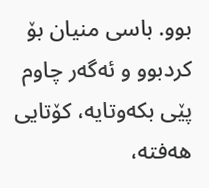بوو. باسی منیان بۆ کردبوو و ئەگەر چاوم پێی بکەوتایە، کۆتایی هەفتە،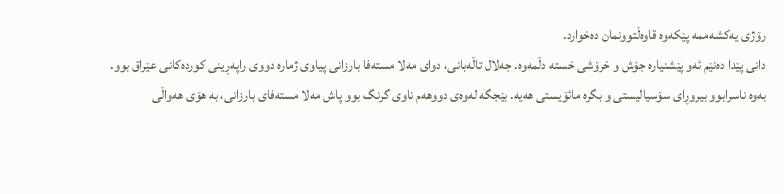رۆژی یەکشەممە پێکەوە قاوەڵتوونمان دەخوارد.
دانی پێدا دەنێم ئەو پێشنیارە جۆش و خرۆشی خستە دڵمەوە. جەلال تاڵەبانی، دوای مەلا مستەفا بارزانی پیاوی ژمارە دووی راپەڕینی کوردەکانی عێراق بوو. بەوە ناسرابوو بیروڕای سۆسیالیستی و بگرە مائۆیستی هەیە. بێجگە لەوەی دووهەم ناوی گرنگ بوو پاش مەلا مستەفای بارزانی، بە هۆی هەواڵی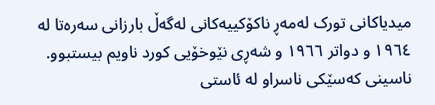میدیاکانی تورک لەمەڕ ناکۆکییەکانی لەگەڵ بارزانی سەرەتا لە ١٩٦٤ و دواتر ١٩٦٦ و شەڕی نێوخۆیی کورد ناویم بیستبوو. ناسینی کەسێکی ناسراو لە ئاستی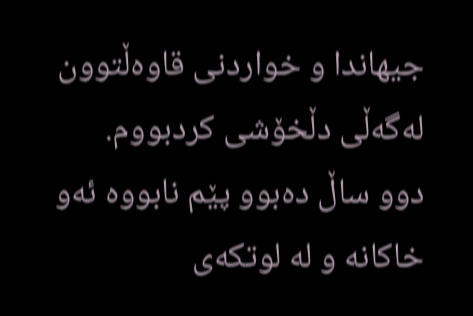جیهاندا و خواردنی قاوەڵتوون لەگەڵی دڵخۆشی کردبووم.
دوو ساڵ دەبوو پێم نابووە ئەو خاکانە و لە لوتکەی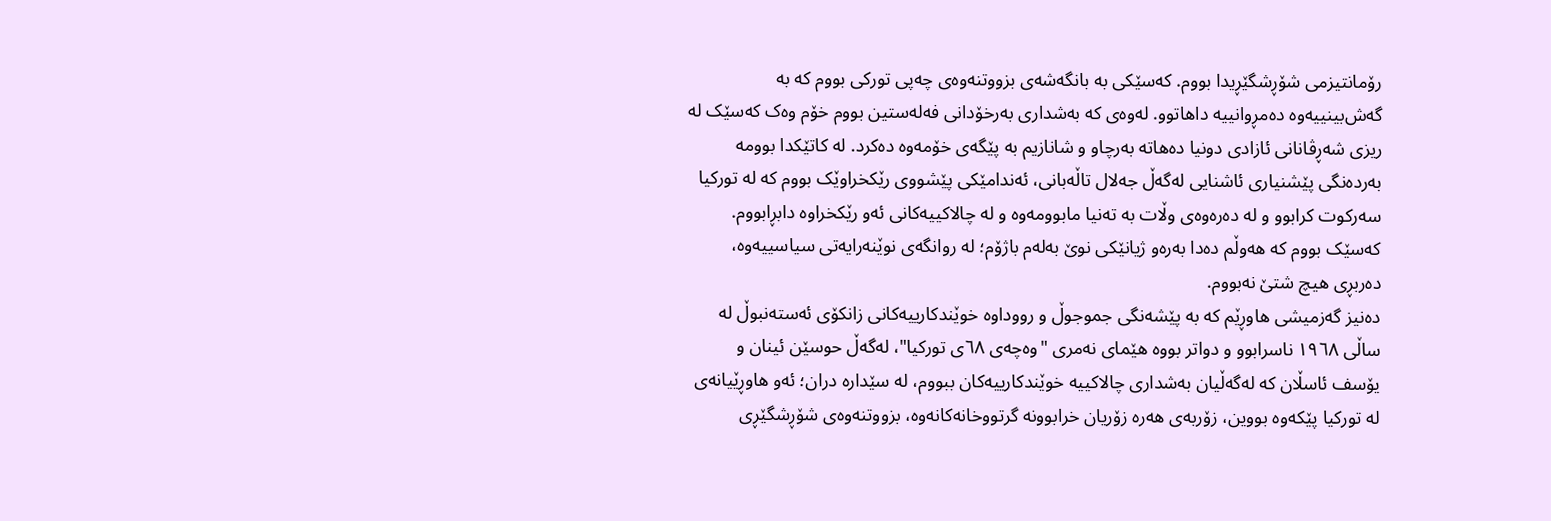رۆمانتیزمی شۆڕشگێڕیدا بووم. کەسێکی بە بانگەشەی بزووتنەوەی چەپی تورکی بووم کە بە گەش‌بینییەوە دەمڕوانییە داهاتوو. لەوەی کە بەشداری بەرخۆدانی فەلەستین بووم خۆم وەک کەسێک لە ریزی شەڕڤانانی ئازادی دونیا دەهاتە بەرچاو و شانازیم بە پێگەی خۆمەوە دەکرد. لە کاتێکدا بوومە بەردەنگی پێشنیاری ئاشنایی لەگەڵ جەلال تاڵەبانی، ئەندامێکی پێشووی رێکخراوێک بووم کە لە تورکیا سەرکوت کرابوو و لە دەرەوەی وڵات بە تەنیا مابوومەوە و لە چالاکییەکانی ئەو رێکخراوە دابڕابووم. کەسێک بووم کە هەوڵم دەدا بەرەو ژیانێکی نوێ بەلەم باژۆم؛ لە روانگەی نوێنەرایەتی سیاسییەوە، دەربڕی هیچ شتێ نەبووم.
دەنیز گەزمیشی هاوڕێم کە بە پێشەنگی جموجوڵ و رووداوە خوێندکارییەکانی زانکۆی ئەستەنبوڵ لە ساڵی ١٩٦٨ ناسرابوو و دواتر بووە هێمای نەمری "وەچەی ٦٨ی تورکیا"، لەگەڵ حوسێن ئینان و یۆسف ئاسڵان کە لەگەڵیان بەشداری چالاکییە خوێندکارییەکان ببووم، لە سێدارە دران؛ ئەو هاوڕێیانەی لە تورکیا پێکەوە بووین، زۆربەی هەرە زۆریان خرابوونە گرتووخانەکانەوە، بزووتنەوەی شۆڕشگێڕی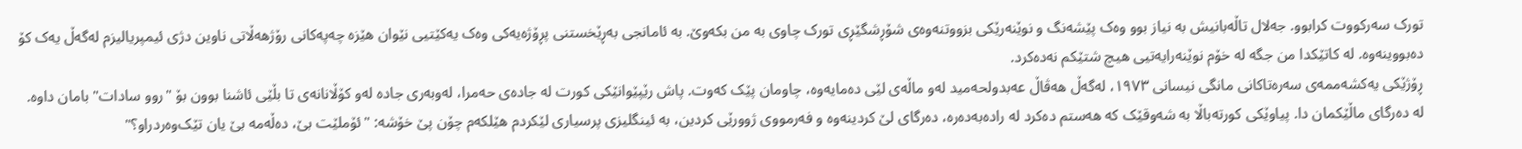تورک سەرکووت کرابوو. جەلال تاڵەبانیش بە نیاز بوو وەک پێشەنگ و نوێنەرێکی بزووتنەوەی شۆڕشگێڕی تورک چاوی بە من بکەوێ. بە ئامانجی بەڕێخستنی پڕۆژەیەکی وەک یەکێتیی نێوان هێزە چەپەکانی رۆژهەڵاتی ناوین دژی ئیمپریالیزم لەگەڵ یەک کۆ دەبووینەوە. لە کاتێکدا من جگە لە خۆم نوێنەرایەتیی هیچ شتێکم نەدەکرد.
ڕۆژێکی یەکشەممەی سەرەتاکانی مانگی نیسانی ١٩٧٣، لەگەڵ هەڤاڵ عەبدولحەمید لەو ماڵەی لێی دەمایەوە، چاومان پێک کەوت. پاش رێپێوانێکی کورت لە جادەی حەمرا، لەوبەری جادە لەو کۆڵانانەی تا بڵێی ئاشنا بوون بۆ "روو سادات" بامان داوە. لە دەرگای ماڵێکمان دا. پیاوێکی کورتەباڵا بە شەوقێک کە هەستم دەکرد لە رادەبەدەرە، دەرگای لێ کردینەوە و فەرمووی ژوورێی کردین، بە ئینگلیزی پرسیاری لێکردم هێلکەم چۆن پێ خۆشە: "ئۆملێت بێ، دەڵەمە بێ یان تێک‌وەردراو؟"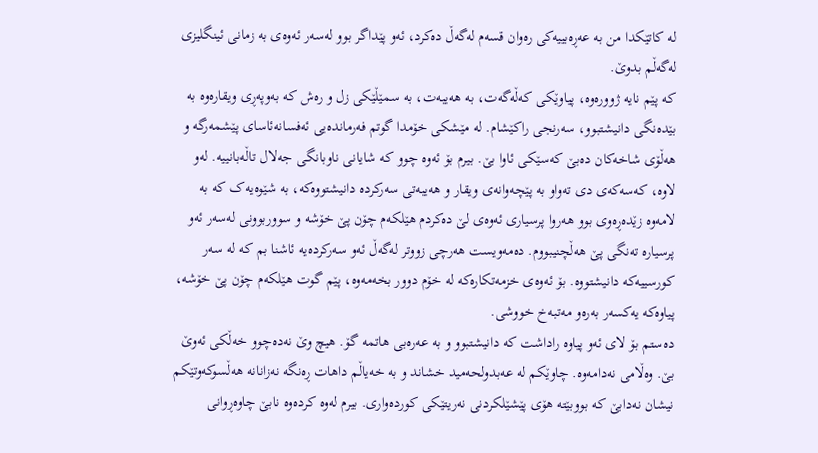لە کاتێکدا من بە عەڕەبییەکی رەوان قسەم لەگەڵ دەکرد، ئەو پێداگر بوو لەسەر ئەوەی بە زمانی ئینگلیزی لەگەڵم بدوێ.
کە پێم نایە ژوورەوە، پیاوێکی کەڵەگەت، بە هەیبەت، بە سمێڵێکی زل و رەش کە بەوپەڕی ویقارەوە بە بێدەنگی دانیشتبوو، سەرنجی راکێشام. لە مێشکی خۆمدا گوتم فەرماندەیی ئەفسانەئاسای پێشمەرگە و هەڵۆی شاخەکان دەبێ کەسێکی ئاوا بێ. بیرم بۆ ئەوە چوو کە شایانی ناوبانگی جەلال تاڵەبانییە. لەو لاوە، کەسەکەی دی تەواو بە پێچەوانەی ویقار و هەیبەتی سەرکردە دانیشتووەکە، بە شێوەیەک کە بە لامەوە زێدەڕەوی بوو هەروا پرسیاری ئەوەی لێ دەکردم هێلکەم چۆن پێ خۆشە و سووربوونی لەسەر ئەو پرسیارە تەنگی پێ هەڵچنیبووم. دەمەویست هەرچی زووتر لەگەڵ ئەو سەرکردەیە ئاشنا بم کە لە سەر کورسییەکە دانیشتووە. بۆ ئەوەی خزمەتکارەکە لە خۆم دوور بخەمەوە، پێم گوت هێلکەم چۆن پێ خۆشە، پیاوەکە یەکسەر بەرەو مەتبەخ خووشی.
دەستم بۆ لای ئەو پیاوە راداشت کە دانیشتبوو و بە عەرەبی هاتمە گۆ. هیچ وێ نەدەچوو خەڵکی ئەوێ بێ. وەڵامی نەدامەوە. چاوێکم لە عەبدولحەمید خشاند و بە خەیاڵم داهات ڕەنگە نەزانانە هەڵسوکەوتێکم نیشان نەدابێ کە بووبێتە هۆی پێشێلکردنی نەریتێکی کوردەواری. بیرم لەوە کردەوە نابێ چاوەڕوانی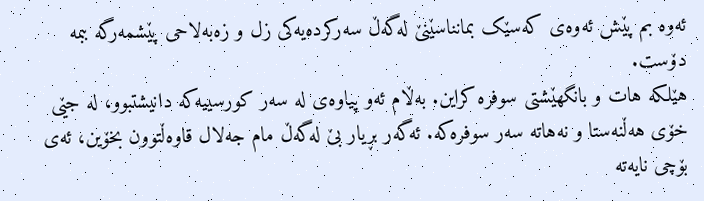ئەوە بم پێش ئەوەی کەسێک بمانناسێنێ لەگەڵ سەرکردەیەکی زل و زەبەلاحی پێشمەرگە ببمە دۆست.
هێلکە هات و بانگهێشتی سوفرە کراین. بەڵام ئەو پیاوەی لە سەر کورسییەکە دانیشتبوو، لە جێی خۆی هەڵنەستا و نەهاتە سەر سوفرەکە. ئەگەر بڕیار بێ لەگەڵ مام جەلال قاوەڵتوون بخۆین، ئەی بۆچی نایەتە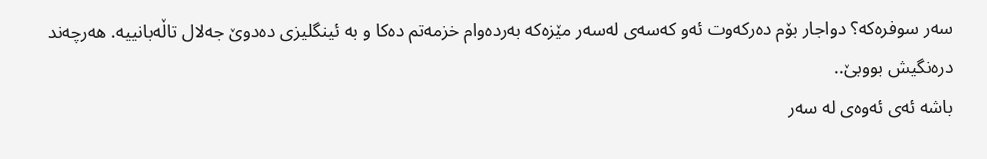سەر سوفرەکە؟ دواجار بۆم دەرکەوت ئەو کەسەی لەسەر مێزەکە بەردەوام خزمەتم دەکا و بە ئینگلیزی دەدوێ جەلال تاڵەبانییە. هەرچەند درەنگیش بووبێ..
باشە ئەی ئەوەی لە سەر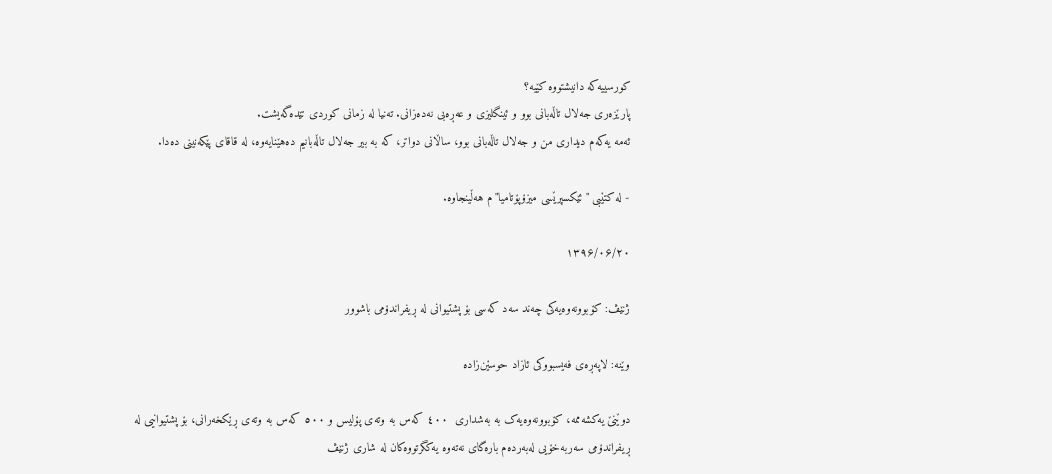کورسییەکە دانیشتووە کێیە؟
پارێزەری جەلال تاڵەبانی بوو و ئینگلیزی و عەڕەبی نەدەزانی. تەنیا لە زمانی کوردی تێدەگەیشت.
ئەمە یەکەم دیداری من و جەلال تاڵەبانی بوو، ساڵانی دواتر، کە بە بیر جەلال تاڵەبانیم دەهێنایەوە، لە قاقای پێکەنینی دەدا.

- لە کتێبی "ئێکسپرێسی میزۆپۆتامیا"م هەڵینجاوە.

۱۳۹۶/۰۶/۲۰

ژنێڤ: کۆبوونەوەیەکی چەند سەد کەسی بۆ پشتیوانی لە ڕیفراندۆمی باشوور

وێنە: لاپەڕەی فەیسبووکی ئازاد حوسێن‌زادە

دوێنێ یەکشەممە، کۆبوونەوەیەک بە بەشداری  ٤٠٠ کەس بە وتەی پۆلیس و ٥٠٠ کەس بە وتەی ڕێکخەرانی، بۆ پشتیوانیی لە ڕیفراندۆمی سەربەخۆیی لەبەردەم بارەگای نەتەوە یەکگرتووەکان لە شاری ژنێڤ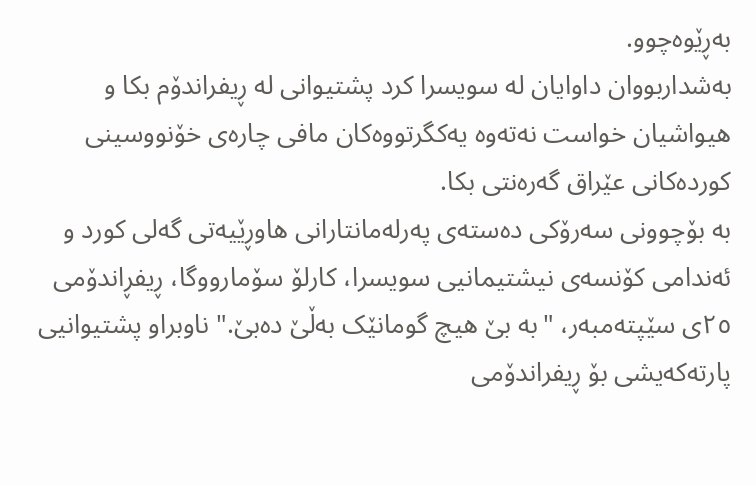بەڕێوەچوو.
بەشداربووان داوایان لە سویسرا کرد پشتیوانی لە ڕیفراندۆم بکا و هیواشیان خواست نەتەوە یەکگرتووەکان مافی چارەی خۆنووسینی کوردەکانی عێراق گەرەنتی بکا.
بە بۆچوونی سەرۆکی دەستەی پەرلەمانتارانی هاوڕێیەتی گەلی کورد و ئەندامی کۆنسەی نیشتیمانیی سویسرا، کارلۆ سۆمارووگا، ڕیفڕاندۆمی ٢٥ی سێپتەمبەر، "بە بێ هیچ گومانێک بەڵێ دەبێ." ناوبراو پشتیوانیی پارتەکەیشی بۆ ڕیفراندۆمی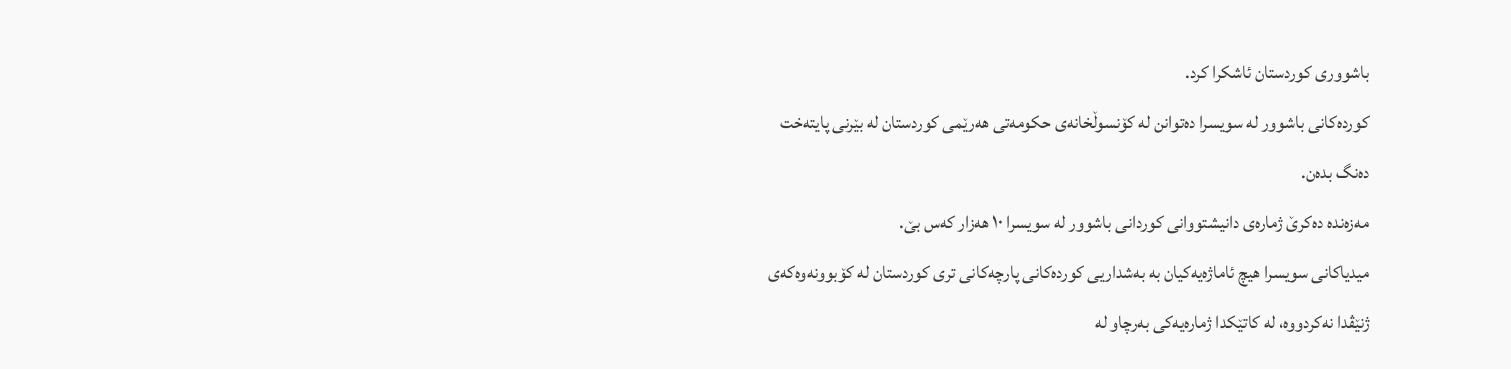باشووری کوردستان ئاشکرا کرد.
کوردەکانی باشوور لە سویسرا دەتوانن لە کۆنسوڵخانەی حکومەتی هەرێمی کوردستان لە بێرنی پایتەخت دەنگ بدەن.
مەزەندە دەکرێ ژمارەی دانیشتووانی کوردانی باشوور لە سویسرا ١٠ هەزار کەس بێ.
میدیاکانی سویسرا هیچ ئاماژەیەکیان بە بەشداریی کوردەکانی پارچەکانی تری کوردستان لە کۆبوونەوەکەی ژنێڤدا نەکردووە، لە کاتێکدا ژمارەیەکی بەرچاو لە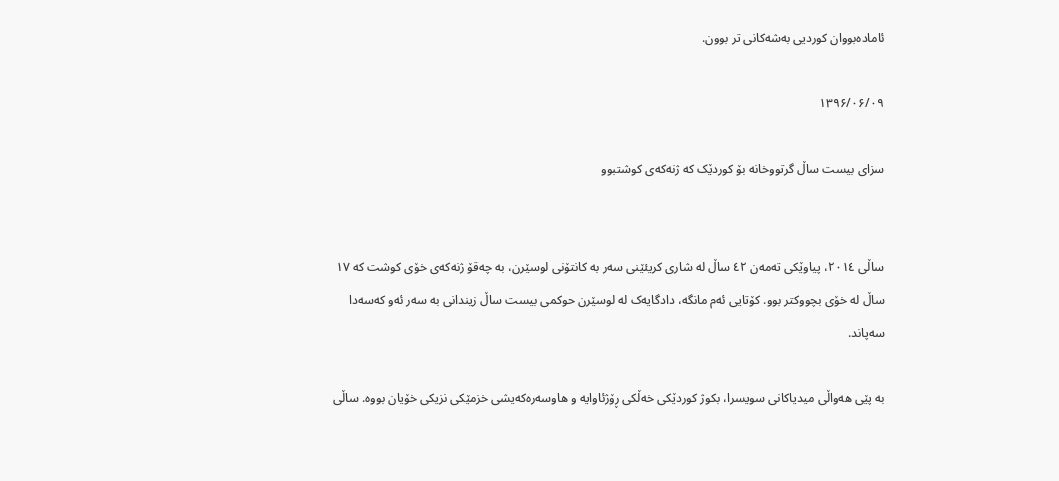ئامادەبووان کوردیی بەشەکانی تر بوون.

۱۳۹۶/۰۶/۰۹

سزای بیست ساڵ گرتووخانە بۆ کوردێک کە ژنەکەی کوشتبوو


ساڵی ٢٠١٤، پیاوێکی تەمەن ٤٢ ساڵ لە شاری کریئێنی سەر بە کانتۆنی لوسێرن، بە چەقۆ ژنەکەی خۆی کوشت کە ١٧ ساڵ لە خۆی بچووکتر بوو. کۆتایی ئەم مانگە، دادگایەک لە لوسێرن حوکمی بیست ساڵ زیندانی بە سەر ئەو کەسەدا سەپاند.

بە پێی هەواڵی میدیاکانی سویسرا، بکوژ کوردێکی خەڵکی ڕۆژئاوایە و هاوسەرەکەیشی خزمێکی نزیکی خۆیان بووە. ساڵی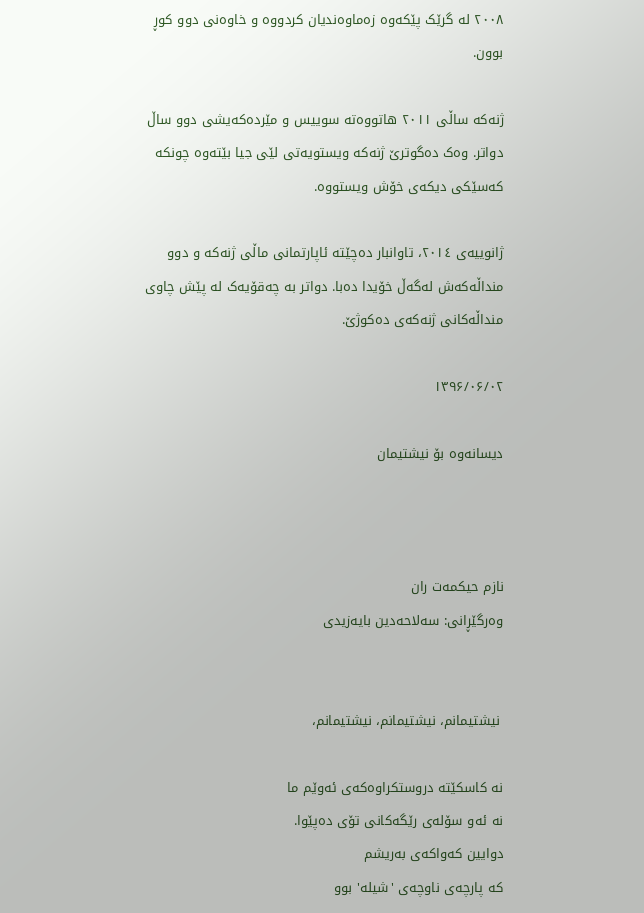٢٠٠٨ لە گرێک پێکەوە زەماوەندیان کردووە و خاوەنی دوو کوڕ بوون.

ژنەکە ساڵی ٢٠١١ هاتووەتە سوییس و مێردەکەیشی دوو ساڵ دواتر. وەک دەگوترێ ژنەکە ویستویەتی لێی جیا بێتەوە چونکە کەسێکی دیکەی خۆش ویستووە.

ژانوییەی ٢٠١٤، تاوانبار دەچێتە ئاپارتمانی ماڵی ژنەکە و دوو منداڵەکەش لەگەڵ خۆیدا دەبا. دواتر بە چەقۆیەک لە پێش چاوی منداڵەکانی ژنەکەی دەکوژێ.

۱۳۹۶/۰۶/۰۲

دیسانەوە بۆ نیشتیمان



نازم حیکمەت ران
وەرگێڕانی: سەلاحەدین بایەزیدی


 نیشتیمانم، نیشتیمانم، نیشتیمانم،

نە کاسکێتە دروستکراوەکەی ئەوێم ما
نە ئەو سۆلەی رێگەکانی تۆی دەپێوا.
دوایین کەواکەی بەریشم
کە پارچەی ناوچەی 'شیلە' بوو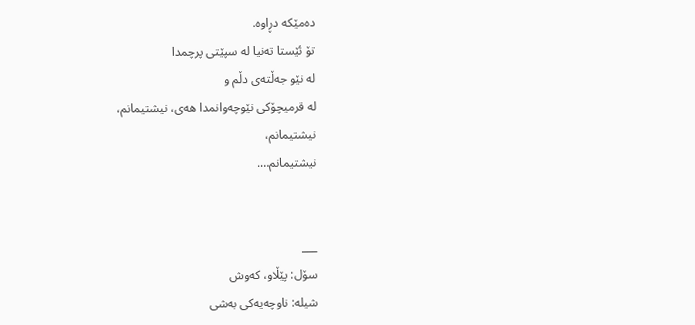دەمێکە دڕاوە.
تۆ ئێستا تەنیا لە سپێتی پرچمدا
لە نێو جەڵتەی دڵم و
لە قرمیچۆکی نێوچەوانمدا هەی، نیشتیمانم،
نیشتیمانم،
نیشتیمانم….


___
سۆل: پێڵاو، کەوش
شیلە: ناوچەیەکی بەشی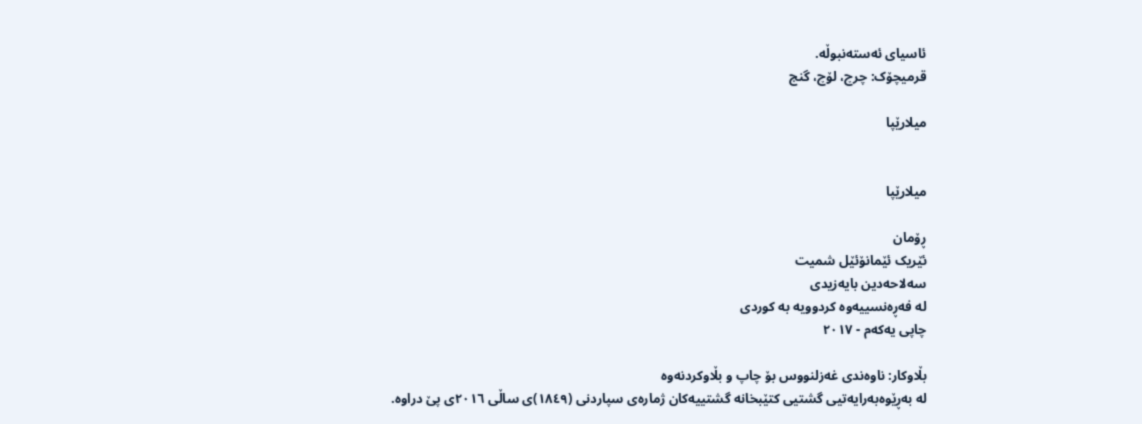ئاسیای ئەستەنبوڵە.
قرمیچۆک: چرچ، لۆچ، گنج

میلارێپا


میلارێپا

ڕۆمان
ئێریک ئێمانۆئێل شمیت
سەلاحەدین بایەزیدی
لە فەڕەنسییەوە کردوویە بە کوردی
چاپی یەکەم - ٢٠١٧

بڵاوکار: ناوەندی غەزلنووس بۆ چاپ و بڵاوکردنەوە
لە بەڕێوەبەرایەتیی گشتیی کتێبخانە گشتییەکان ژمارەی سپاردنی (١٨٤٩)ی ساڵی ٢٠١٦ی پێ دراوە.